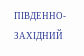ПІВДЕННО-ЗАХІДНИЙ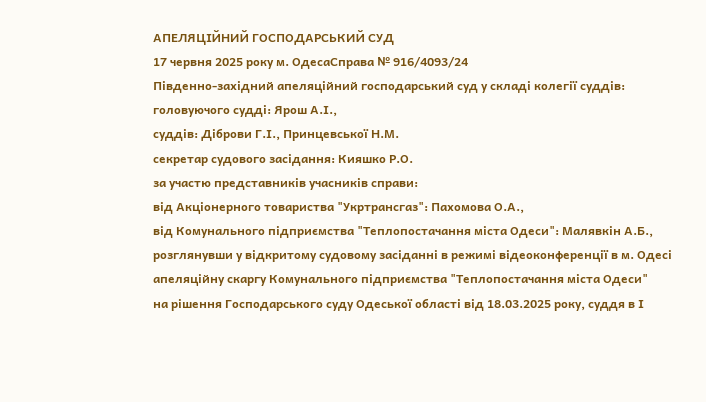АПЕЛЯЦІЙНИЙ ГОСПОДАРСЬКИЙ СУД
17 червня 2025 року м. ОдесаСправа № 916/4093/24
Південно-західний апеляційний господарський суд у складі колегії суддів:
головуючого судді: Ярош А.І.,
суддів: Діброви Г.І., Принцевської Н.М.
секретар судового засідання: Кияшко Р.О.
за участю представників учасників справи:
від Акціонерного товариства "Укртрансгаз": Пахомова О.А.,
від Комунального підприємства "Теплопостачання міста Одеси": Малявкін А.Б.,
розглянувши у відкритому судовому засіданні в режимі відеоконференції в м. Одесі
апеляційну скаргу Комунального підприємства "Теплопостачання міста Одеси"
на рішення Господарського суду Одеської області від 18.03.2025 року, суддя в І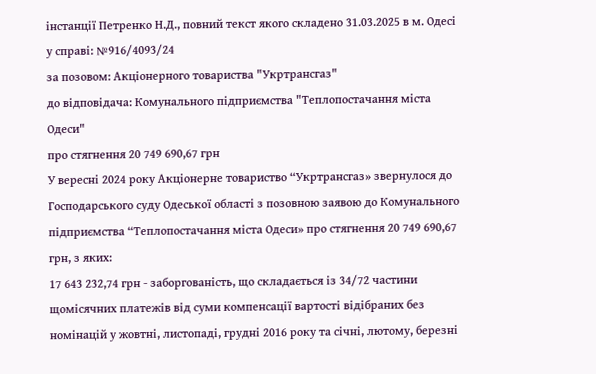інстанції Петренко Н.Д., повний текст якого складено 31.03.2025 в м. Одесі
у справі: №916/4093/24
за позовом: Акціонерного товариства "Укртрансгаз"
до відповідача: Комунального підприємства "Теплопостачання міста Одеси"
про стягнення 20 749 690,67 грн
У вересні 2024 року Акціонерне товариство “Укртрансгаз» звернулося до Господарського суду Одеської області з позовною заявою до Комунального підприємства “Теплопостачання міста Одеси» про стягнення 20 749 690,67 грн, з яких:
17 643 232,74 грн - заборгованість, що складається із 34/72 частини щомісячних платежів від суми компенсації вартості відібраних без номінацій у жовтні, листопаді, грудні 2016 року та січні, лютому, березні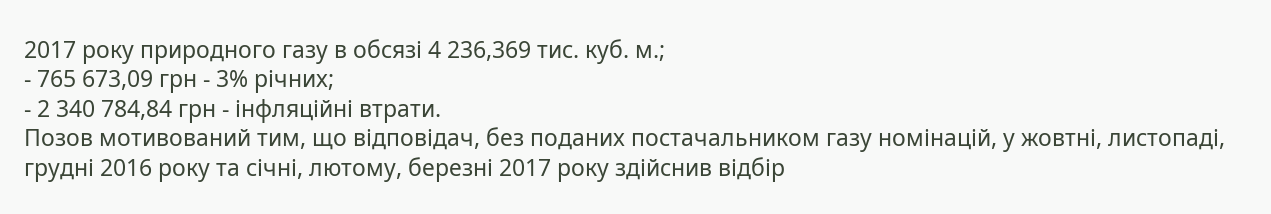2017 року природного газу в обсязі 4 236,369 тис. куб. м.;
- 765 673,09 грн - 3% річних;
- 2 340 784,84 грн - інфляційні втрати.
Позов мотивований тим, що відповідач, без поданих постачальником газу номінацій, у жовтні, листопаді, грудні 2016 року та січні, лютому, березні 2017 року здійснив відбір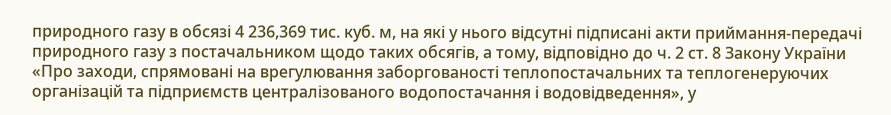природного газу в обсязі 4 236,369 тис. куб. м, на які у нього відсутні підписані акти приймання-передачі природного газу з постачальником щодо таких обсягів, а тому, відповідно до ч. 2 ст. 8 Закону України «Про заходи, спрямовані на врегулювання заборгованості теплопостачальних та теплогенеруючих організацій та підприємств централізованого водопостачання і водовідведення», у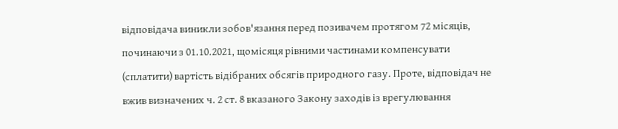відповідача виникли зобов'язання перед позивачем протягом 72 місяців, починаючи з 01.10.2021, щомісяця рівними частинами компенсувати (сплатити) вартість відібраних обсягів природного газу. Проте, відповідач не вжив визначених ч. 2 ст. 8 вказаного Закону заходів із врегулювання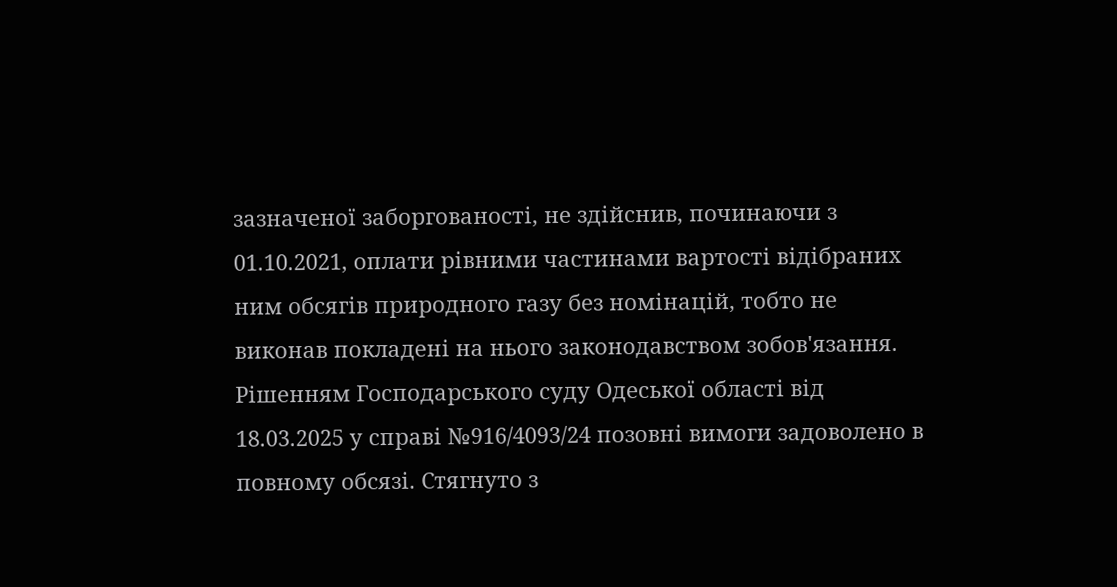зазначеної заборгованості, не здійснив, починаючи з 01.10.2021, оплати рівними частинами вартості відібраних ним обсягів природного газу без номінацій, тобто не виконав покладені на нього законодавством зобов'язання.
Рішенням Господарського суду Одеської області від 18.03.2025 у справі №916/4093/24 позовні вимоги задоволено в повному обсязі. Стягнуто з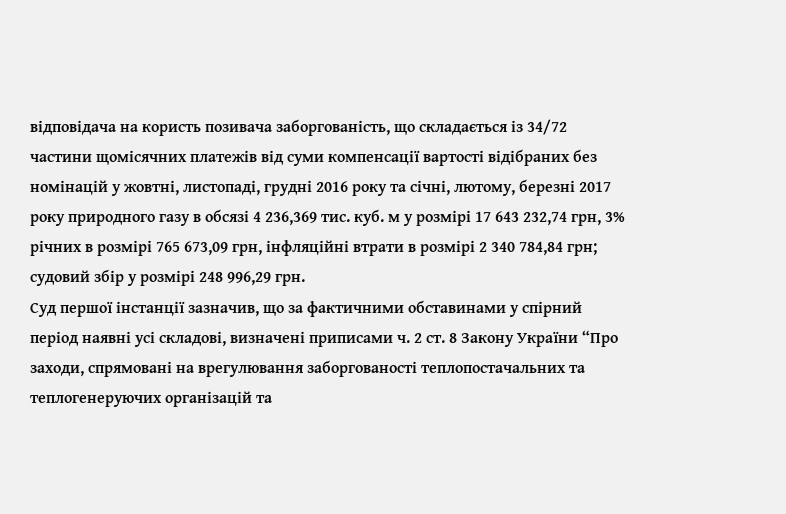відповідача на користь позивача заборгованість, що складається із 34/72 частини щомісячних платежів від суми компенсації вартості відібраних без номінацій у жовтні, листопаді, грудні 2016 року та січні, лютому, березні 2017 року природного газу в обсязі 4 236,369 тис. куб. м у розмірі 17 643 232,74 грн, 3% річних в розмірі 765 673,09 грн, інфляційні втрати в розмірі 2 340 784,84 грн; судовий збір у розмірі 248 996,29 грн.
Суд першої інстанції зазначив, що за фактичними обставинами у спірний період наявні усі складові, визначені приписами ч. 2 ст. 8 Закону України “Про заходи, спрямовані на врегулювання заборгованості теплопостачальних та теплогенеруючих організацій та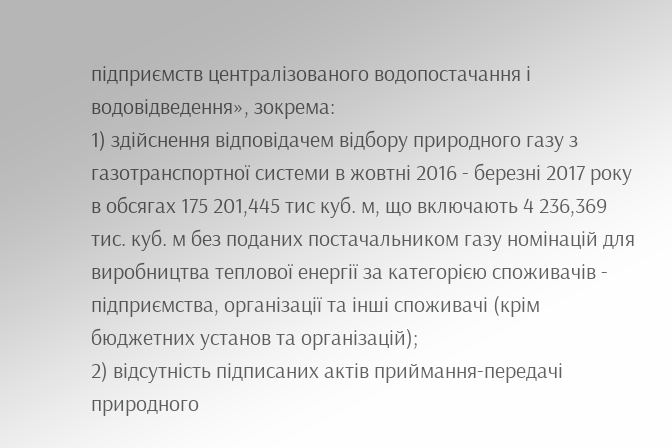підприємств централізованого водопостачання і водовідведення», зокрема:
1) здійснення відповідачем відбору природного газу з газотранспортної системи в жовтні 2016 - березні 2017 року в обсягах 175 201,445 тис куб. м, що включають 4 236,369 тис. куб. м без поданих постачальником газу номінацій для виробництва теплової енергії за категорією споживачів - підприємства, організації та інші споживачі (крім бюджетних установ та організацій);
2) відсутність підписаних актів приймання-передачі природного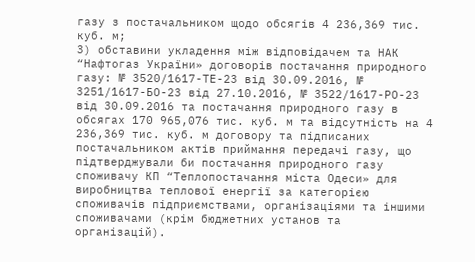газу з постачальником щодо обсягів 4 236,369 тис. куб. м;
3) обставини укладення між відповідачем та НАК “Нафтогаз України» договорів постачання природного газу: № 3520/1617-ТЕ-23 від 30.09.2016, № 3251/1617-БО-23 від 27.10.2016, № 3522/1617-РО-23 від 30.09.2016 та постачання природного газу в обсягах 170 965,076 тис. куб. м та відсутність на 4 236,369 тис. куб. м договору та підписаних постачальником актів приймання передачі газу, що підтверджували би постачання природного газу споживачу КП “Теплопостачання міста Одеси» для виробництва теплової енергії за категорією споживачів підприємствами, організаціями та іншими споживачами (крім бюджетних установ та організацій).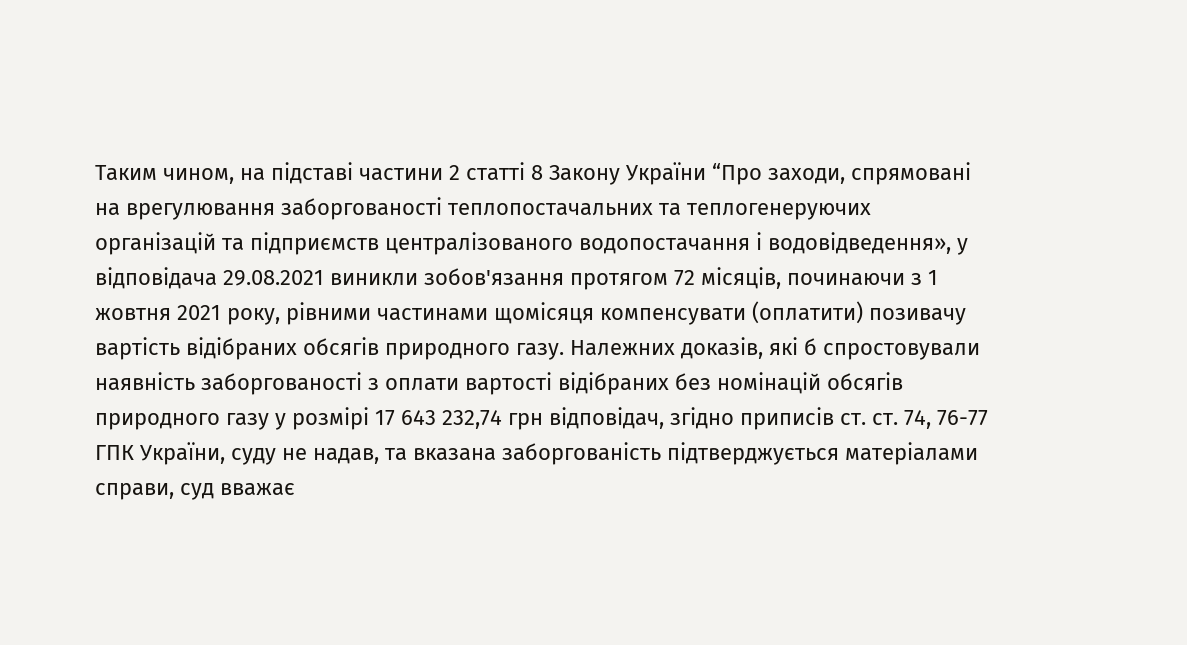Таким чином, на підставі частини 2 статті 8 Закону України “Про заходи, спрямовані на врегулювання заборгованості теплопостачальних та теплогенеруючих організацій та підприємств централізованого водопостачання і водовідведення», у відповідача 29.08.2021 виникли зобов'язання протягом 72 місяців, починаючи з 1 жовтня 2021 року, рівними частинами щомісяця компенсувати (оплатити) позивачу вартість відібраних обсягів природного газу. Належних доказів, які б спростовували наявність заборгованості з оплати вартості відібраних без номінацій обсягів природного газу у розмірі 17 643 232,74 грн відповідач, згідно приписів ст. ст. 74, 76-77 ГПК України, суду не надав, та вказана заборгованість підтверджується матеріалами справи, суд вважає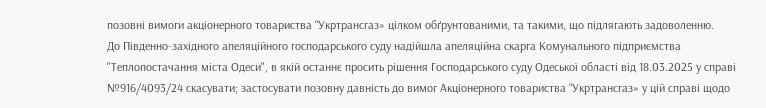позовні вимоги акціонерного товариства “Укртрансгаз» цілком обґрунтованими, та такими, що підлягають задоволенню.
До Південно-західного апеляційного господарського суду надійшла апеляційна скарга Комунального підприємства "Теплопостачання міста Одеси", в якій останнє просить рішення Господарського суду Одеської області від 18.03.2025 у справі №916/4093/24 скасувати; застосувати позовну давність до вимог Акціонерного товариства “Укртрансгаз» у цій справі щодо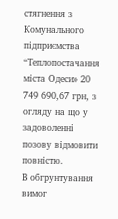стягнення з Комунального підприємства “Теплопостачання міста Одеси» 20 749 690,67 грн, з огляду на що у задоволенні позову відмовити повністю.
В обгрунтування вимог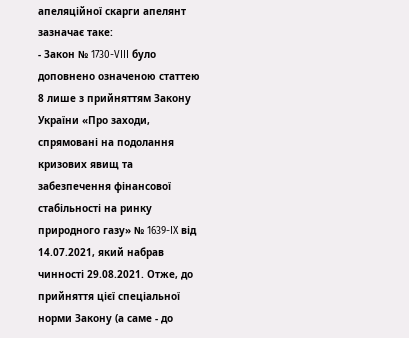апеляційної скарги апелянт зазначає таке:
- Закон № 1730-VIII було доповнено означеною статтею 8 лише з прийняттям Закону України «Про заходи, спрямовані на подолання кризових явищ та забезпечення фінансової стабільності на ринку природного газу» № 1639-IX від 14.07.2021, який набрав чинності 29.08.2021. Отже, до прийняття цієї спеціальної норми Закону (а саме - до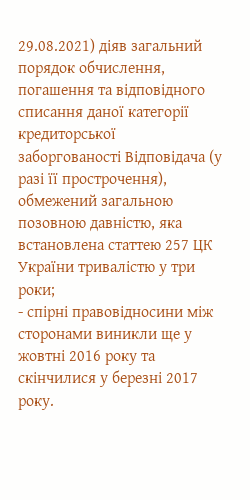29.08.2021) діяв загальний порядок обчислення, погашення та відповідного списання даної категорії кредиторської заборгованості Відповідача (у разі її прострочення), обмежений загальною позовною давністю, яка встановлена статтею 257 ЦК України тривалістю у три роки;
- спірні правовідносини між сторонами виникли ще у жовтні 2016 року та скінчилися у березні 2017 року.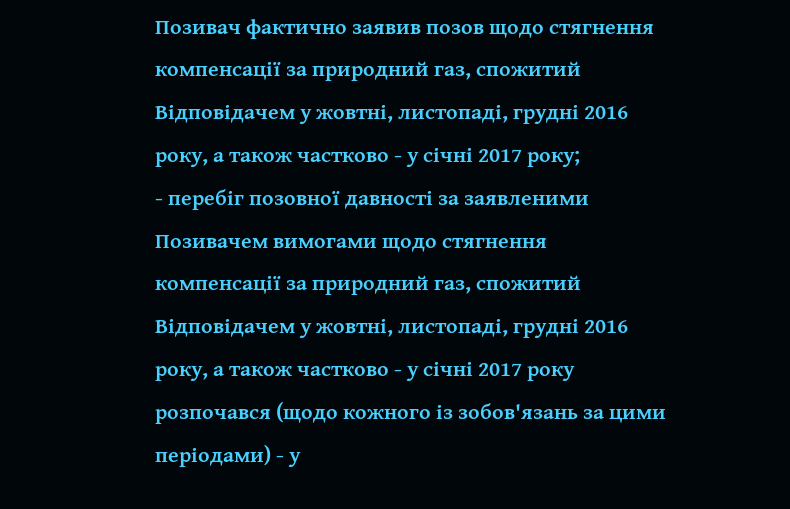Позивач фактично заявив позов щодо стягнення компенсації за природний газ, спожитий Відповідачем у жовтні, листопаді, грудні 2016 року, а також частково - у січні 2017 року;
- перебіг позовної давності за заявленими Позивачем вимогами щодо стягнення компенсації за природний газ, спожитий Відповідачем у жовтні, листопаді, грудні 2016 року, а також частково - у січні 2017 року розпочався (щодо кожного із зобов'язань за цими періодами) - у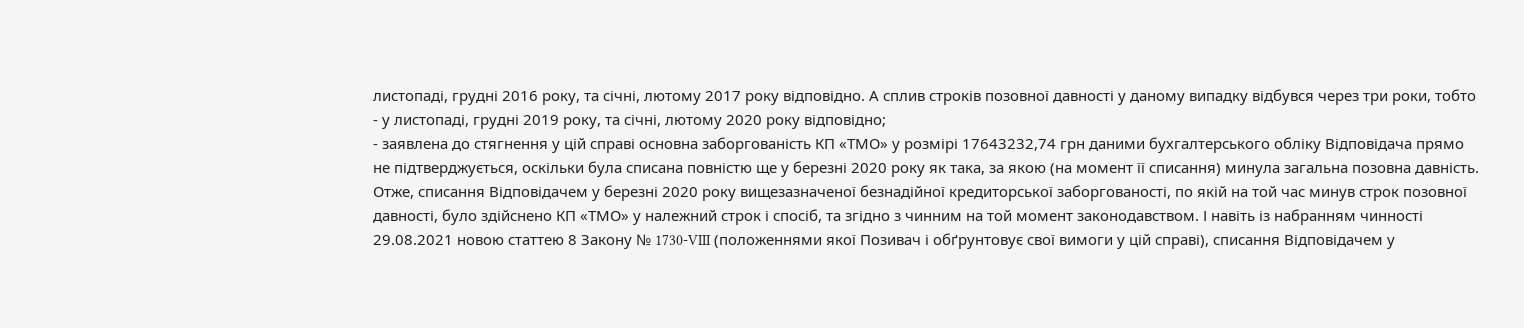листопаді, грудні 2016 року, та січні, лютому 2017 року відповідно. А сплив строків позовної давності у даному випадку відбувся через три роки, тобто - у листопаді, грудні 2019 року, та січні, лютому 2020 року відповідно;
- заявлена до стягнення у цій справі основна заборгованість КП «ТМО» у розмірі 17643232,74 грн даними бухгалтерського обліку Відповідача прямо не підтверджується, оскільки була списана повністю ще у березні 2020 року як така, за якою (на момент її списання) минула загальна позовна давність. Отже, списання Відповідачем у березні 2020 року вищезазначеної безнадійної кредиторської заборгованості, по якій на той час минув строк позовної давності, було здійснено КП «ТМО» у належний строк і спосіб, та згідно з чинним на той момент законодавством. І навіть із набранням чинності 29.08.2021 новою статтею 8 Закону № 1730-VIII (положеннями якої Позивач і обґрунтовує свої вимоги у цій справі), списання Відповідачем у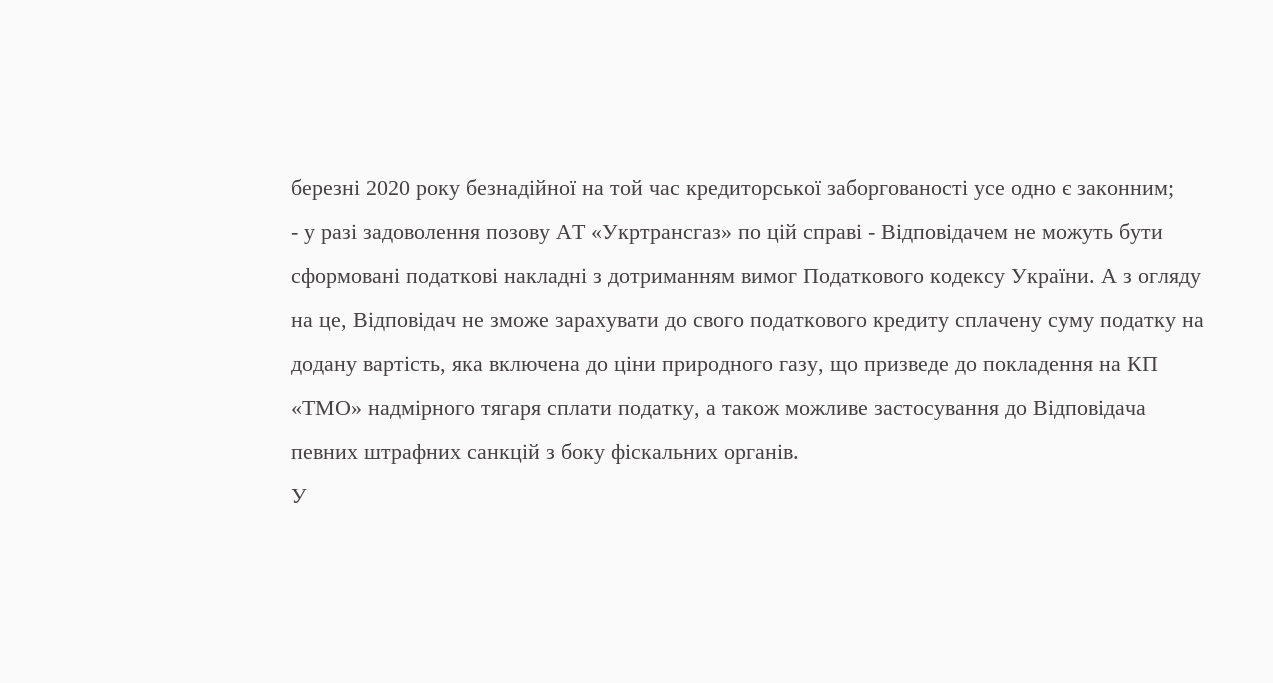березні 2020 року безнадійної на той час кредиторської заборгованості усе одно є законним;
- у разі задоволення позову АТ «Укртрансгаз» по цій справі - Відповідачем не можуть бути сформовані податкові накладні з дотриманням вимог Податкового кодексу України. А з огляду на це, Відповідач не зможе зарахувати до свого податкового кредиту сплачену суму податку на додану вартість, яка включена до ціни природного газу, що призведе до покладення на КП «ТМО» надмірного тягаря сплати податку, а також можливе застосування до Відповідача певних штрафних санкцій з боку фіскальних органів.
У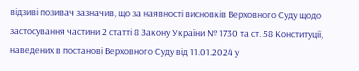відзиві позивач зазначив, що за наявності висновків Верховного Суду щодо застосування частини 2 статті 8 Закону України № 1730 та ст. 58 Конституції, наведених в постанові Верховного Суду від 11.01.2024 у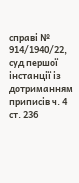справі № 914/1940/22, суд першої інстанції із дотриманням приписів ч. 4 ст. 236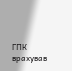ГПК врахував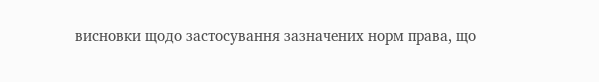висновки щодо застосування зазначених норм права, що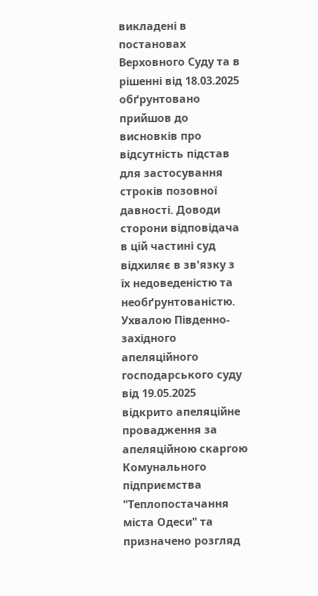викладені в постановах Верховного Суду та в рішенні від 18.03.2025 обґрунтовано прийшов до висновків про відсутність підстав для застосування строків позовної давності. Доводи сторони відповідача в цій частині суд відхиляє в зв'язку з їх недоведеністю та необґрунтованістю.
Ухвалою Південно-західного апеляційного господарського суду від 19.05.2025 відкрито апеляційне провадження за апеляційною скаргою Комунального підприємства "Теплопостачання міста Одеси" та призначено розгляд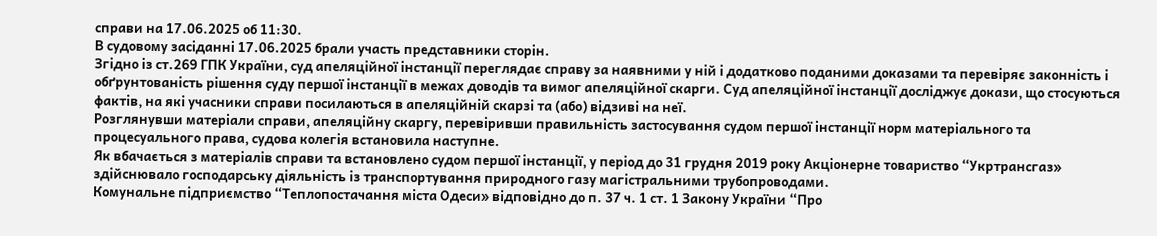справи на 17.06.2025 об 11:30.
В судовому засіданні 17.06.2025 брали участь представники сторін.
Згідно із ст.269 ГПК України, суд апеляційної інстанції переглядає справу за наявними у ній і додатково поданими доказами та перевіряє законність і обґрунтованість рішення суду першої інстанції в межах доводів та вимог апеляційної скарги. Суд апеляційної інстанції досліджує докази, що стосуються фактів, на які учасники справи посилаються в апеляційній скарзі та (або) відзиві на неї.
Розглянувши матеріали справи, апеляційну скаргу, перевіривши правильність застосування судом першої інстанції норм матеріального та процесуального права, судова колегія встановила наступне.
Як вбачається з матеріалів справи та встановлено судом першої інстанції, у період до 31 грудня 2019 року Акціонерне товариство “Укртрансгаз» здійснювало господарську діяльність із транспортування природного газу магістральними трубопроводами.
Комунальне підприємство “Теплопостачання міста Одеси» відповідно до п. 37 ч. 1 ст. 1 Закону України “Про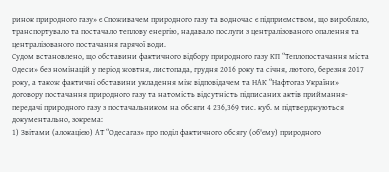ринок природного газу» є Споживачем природного газу та водночас є підприємством, що виробляло, транспортувало та постачало теплову енергію, надавало послуги з централізованого опалення та централізованого постачання гарячої води.
Судом встановлено, що обставини фактичного відбору природного газу КП “Теплопостачання міста Одеси» без номінацій у період жовтня, листопада, грудня 2016 року та січня, лютого, березня 2017 року, а також фактичні обставини укладення між відповідачем та НАК “Нафтогаз України» договору постачання природного газу та натомість відсутність підписаних актів приймання-передачі природного газу з постачальником на обсяги 4 236,369 тис. куб. м підтверджуються документально, зокрема:
1) Звітами (алокацією) АТ “Одесагаз» про поділ фактичного обсягу (об'єму) природного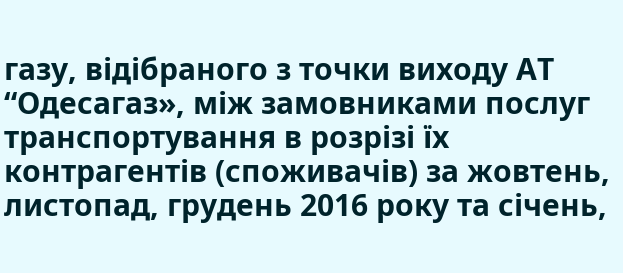газу, відібраного з точки виходу АТ “Одесагаз», між замовниками послуг транспортування в розрізі їх контрагентів (споживачів) за жовтень, листопад, грудень 2016 року та січень,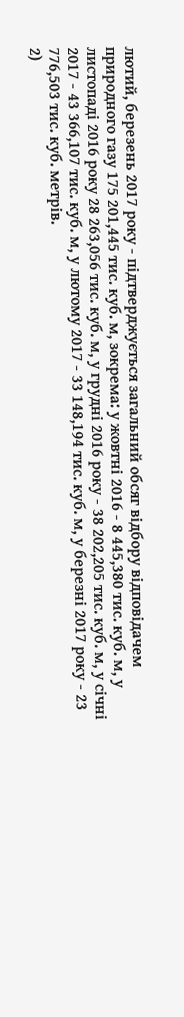лютий, березень 2017 року - підтверджується загальний обсяг відбору відповідачем природного газу 175 201,445 тис. куб. м, зокрема: у жовтні 2016 - 8 445,380 тис. куб. м, у листопаді 2016 року 28 263,056 тис. куб. м, у грудні 2016 року - 38 202,205 тис. куб. м, у січні 2017 - 43 366,107 тис. куб. м, у лютому 2017 - 33 148,194 тис. куб. м, у березні 2017 року - 23 776,503 тис. куб. метрів.
2)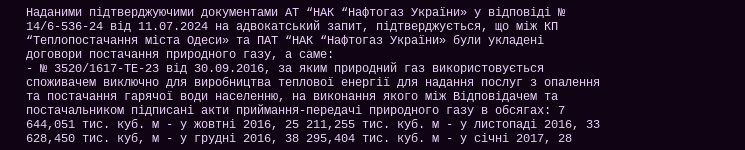Наданими підтверджуючими документами АТ “НАК “Нафтогаз України» у відповіді № 14/6-536-24 від 11.07.2024 на адвокатський запит, підтверджується, що між КП “Теплопостачання міста Одеси» та ПАТ “НАК “Нафтогаз України» були укладені договори постачання природного газу, а саме:
- № 3520/1617-ТЕ-23 від 30.09.2016, за яким природний газ використовується споживачем виключно для виробництва теплової енергії для надання послуг з опалення та постачання гарячої води населенню, на виконання якого між Відповідачем та постачальником підписані акти приймання-передачі природного газу в обсягах: 7 644,051 тис. куб. м - у жовтні 2016, 25 211,255 тис. куб. м - у листопаді 2016, 33 628,450 тис. куб, м - у грудні 2016, 38 295,404 тис. куб. м - у січні 2017, 28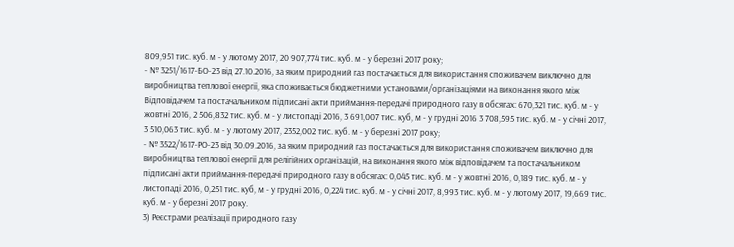809,951 тис. куб. м - у лютому 2017, 20 907,774 тис. куб. м - у березні 2017 року;
- № 3251/1617-БО-23 від 27.10.2016, за яким природний газ постачається для використання споживачем виключно для виробництва теплової енергії, яка споживається бюджетними установами/організаціями на виконання якого між Відповідачем та постачальником підписані акти приймання-передачі природного газу в обсягах: 670,321 тис. куб. м - у жовтні 2016, 2 506,832 тис. куб. м - у листопаді 2016, 3 691,007 тис. куб, м - у грудні 2016 3 708,595 тис. куб. м - у січні 2017, 3 510,063 тис. куб. м - у лютому 2017, 2352,002 тис. куб. м - у березні 2017 року;
- № 3522/1617-РО-23 від 30.09.2016, за яким природний газ постачається для використання споживачем виключно для виробництва теплової енергії для релігійних організацій, на виконання якого між відповідачем та постачальником підписані акти приймання-передачі природного газу в обсягах: 0,045 тис. куб. м - у жовтні 2016, 0,189 тис. куб. м - у листопаді 2016, 0,251 тис. куб, м - у грудні 2016, 0,224 тис. куб. м - у січні 2017, 8,993 тис. куб. м - у лютому 2017, 19,669 тис. куб. м - у березні 2017 року.
3) Реєстрами реалізації природного газу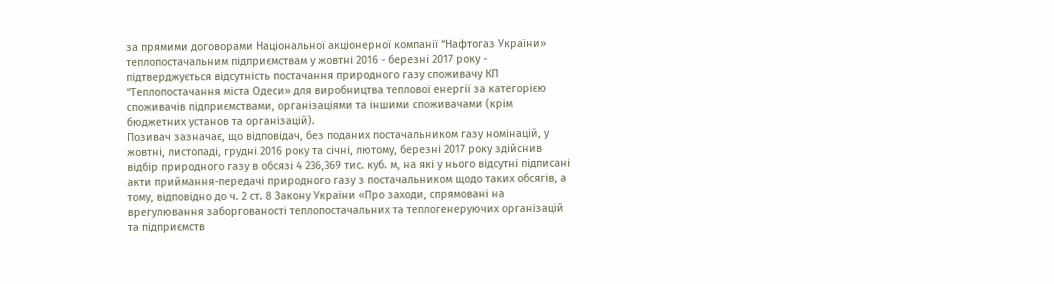за прямими договорами Національної акціонерної компанії “Нафтогаз України» теплопостачальним підприємствам у жовтні 2016 - березні 2017 року - підтверджується відсутність постачання природного газу споживачу КП “Теплопостачання міста Одеси» для виробництва теплової енергії за категорією споживачів підприємствами, організаціями та іншими споживачами (крім бюджетних установ та організацій).
Позивач зазначає, що відповідач, без поданих постачальником газу номінацій, у жовтні, листопаді, грудні 2016 року та січні, лютому, березні 2017 року здійснив відбір природного газу в обсязі 4 236,369 тис. куб. м, на які у нього відсутні підписані акти приймання-передачі природного газу з постачальником щодо таких обсягів, а тому, відповідно до ч. 2 ст. 8 Закону України «Про заходи, спрямовані на врегулювання заборгованості теплопостачальних та теплогенеруючих організацій та підприємств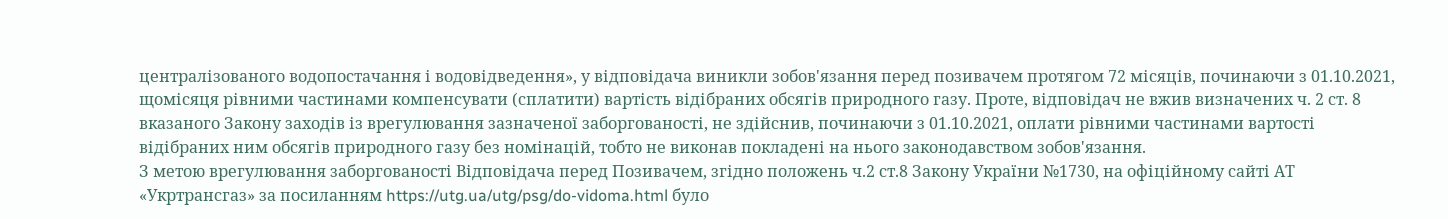централізованого водопостачання і водовідведення», у відповідача виникли зобов'язання перед позивачем протягом 72 місяців, починаючи з 01.10.2021, щомісяця рівними частинами компенсувати (сплатити) вартість відібраних обсягів природного газу. Проте, відповідач не вжив визначених ч. 2 ст. 8 вказаного Закону заходів із врегулювання зазначеної заборгованості, не здійснив, починаючи з 01.10.2021, оплати рівними частинами вартості відібраних ним обсягів природного газу без номінацій, тобто не виконав покладені на нього законодавством зобов'язання.
З метою врегулювання заборгованості Відповідача перед Позивачем, згідно положень ч.2 ст.8 Закону України №1730, на офіційному сайті АТ «Укртрансгаз» за посиланням https://utg.ua/utg/psg/do-vidoma.html було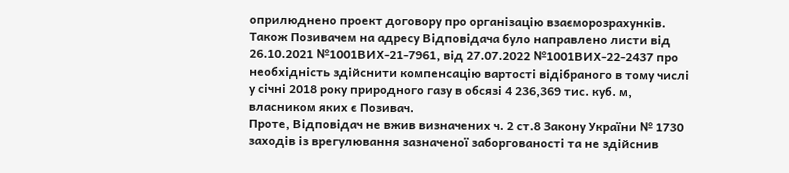оприлюднено проект договору про організацію взаєморозрахунків.
Також Позивачем на адресу Відповідача було направлено листи від 26.10.2021 №1001ВИХ-21-7961, від 27.07.2022 №1001ВИХ-22-2437 про необхідність здійснити компенсацію вартості відібраного в тому числі у січні 2018 року природного газу в обсязі 4 236,369 тис. куб. м, власником яких є Позивач.
Проте, Відповідач не вжив визначених ч. 2 ст.8 Закону України № 1730 заходів із врегулювання зазначеної заборгованості та не здійснив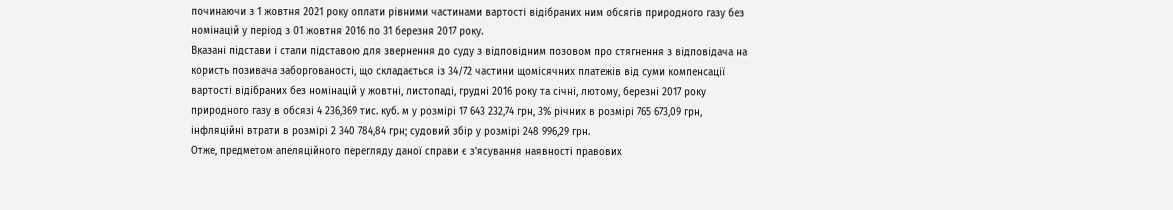починаючи з 1 жовтня 2021 року оплати рівними частинами вартості відібраних ним обсягів природного газу без номінацій у період з 01 жовтня 2016 по 31 березня 2017 року.
Вказані підстави і стали підставою для звернення до суду з відповідним позовом про стягнення з відповідача на користь позивача заборгованості, що складається із 34/72 частини щомісячних платежів від суми компенсації вартості відібраних без номінацій у жовтні, листопаді, грудні 2016 року та січні, лютому, березні 2017 року природного газу в обсязі 4 236,369 тис. куб. м у розмірі 17 643 232,74 грн, 3% річних в розмірі 765 673,09 грн, інфляційні втрати в розмірі 2 340 784,84 грн; судовий збір у розмірі 248 996,29 грн.
Отже, предметом апеляційного перегляду даної справи є з'ясування наявності правових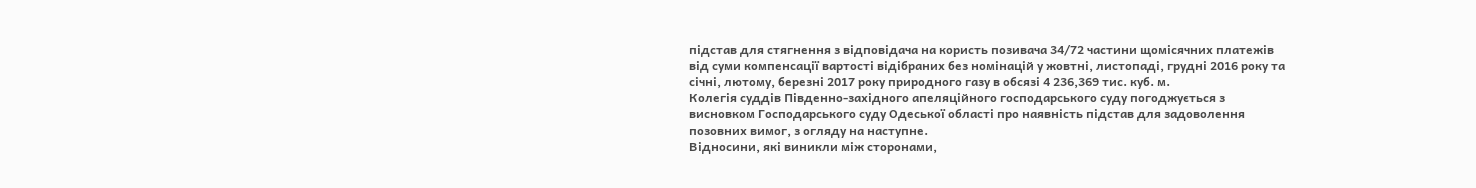підстав для стягнення з відповідача на користь позивача 34/72 частини щомісячних платежів від суми компенсації вартості відібраних без номінацій у жовтні, листопаді, грудні 2016 року та січні, лютому, березні 2017 року природного газу в обсязі 4 236,369 тис. куб. м.
Колегія суддів Південно-західного апеляційного господарського суду погоджується з висновком Господарського суду Одеської області про наявність підстав для задоволення позовних вимог, з огляду на наступне.
Відносини, які виникли між сторонами,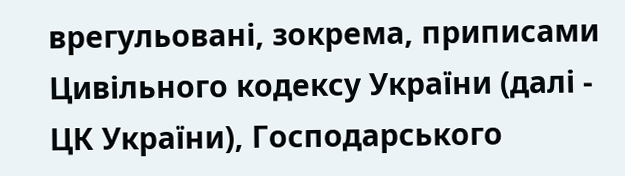врегульовані, зокрема, приписами Цивільного кодексу України (далі - ЦК України), Господарського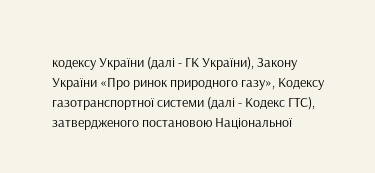кодексу України (далі - ГК України), Закону України «Про ринок природного газу», Кодексу газотранспортної системи (далі - Кодекс ГТС), затвердженого постановою Національної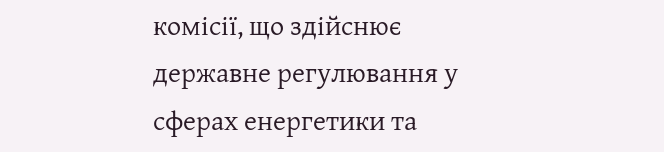комісії, що здійснює державне регулювання у сферах енергетики та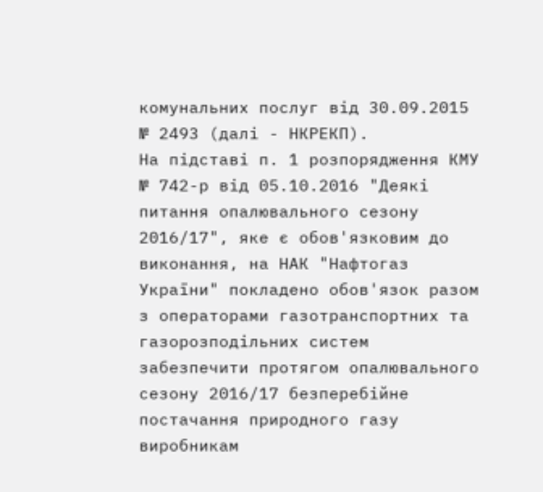комунальних послуг від 30.09.2015 № 2493 (далі - НКРЕКП).
На підставі п. 1 розпорядження КМУ № 742-р від 05.10.2016 "Деякі питання опалювального сезону 2016/17", яке є обов'язковим до виконання, на НАК "Нафтогаз України" покладено обов'язок разом з операторами газотранспортних та газорозподільних систем забезпечити протягом опалювального сезону 2016/17 безперебійне постачання природного газу виробникам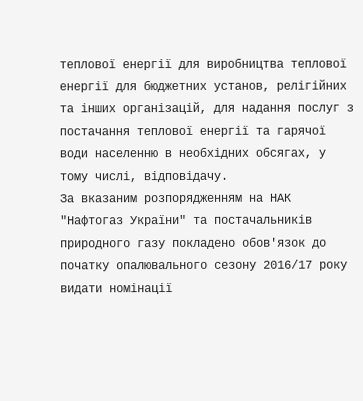теплової енергії для виробництва теплової енергії для бюджетних установ, релігійних та інших організацій, для надання послуг з постачання теплової енергії та гарячої води населенню в необхідних обсягах, у тому числі, відповідачу.
За вказаним розпорядженням на НАК "Нафтогаз України" та постачальників природного газу покладено обов'язок до початку опалювального сезону 2016/17 року видати номінації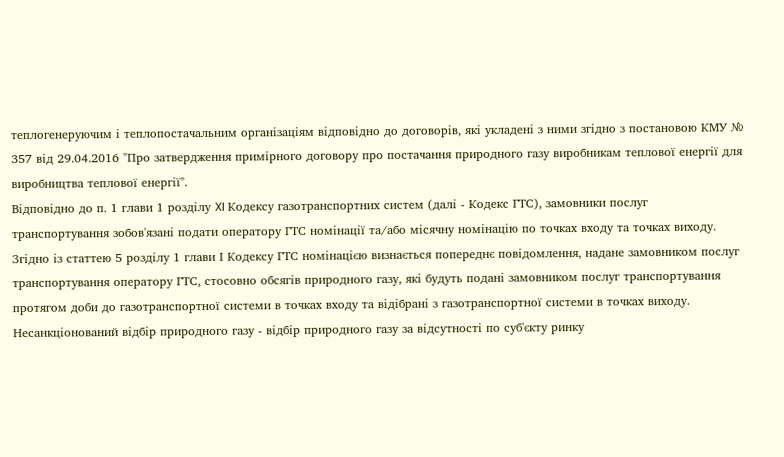теплогенеруючим і теплопостачальним організаціям відповідно до договорів, які укладені з ними згідно з постановою КМУ № 357 від 29.04.2016 "Про затвердження примірного договору про постачання природного газу виробникам теплової енергії для виробництва теплової енергії".
Відповідно до п. 1 глави 1 розділу XI Кодексу газотранспортних систем (далі - Кодекс ГТС), замовники послуг транспортування зобов'язані подати оператору ГТС номінації та/або місячну номінацію по точках входу та точках виходу.
Згідно із статтею 5 розділу 1 глави І Кодексу ГТС номінацією визнається попереднє повідомлення, надане замовником послуг транспортування оператору ГТС, стосовно обсягів природного газу, які будуть подані замовником послуг транспортування протягом доби до газотранспортної системи в точках входу та відібрані з газотранспортної системи в точках виходу. Несанкціонований відбір природного газу - відбір природного газу за відсутності по суб'єкту ринку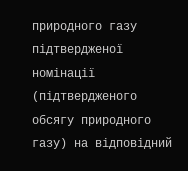природного газу підтвердженої номінації (підтвердженого обсягу природного газу) на відповідний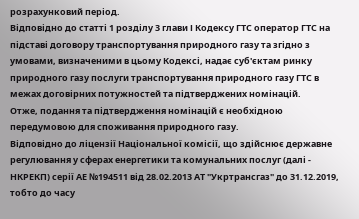розрахунковий період.
Відповідно до статті 1 розділу 3 глави І Кодексу ГТС оператор ГТС на підставі договору транспортування природного газу та згідно з умовами, визначеними в цьому Кодексі, надає суб'єктам ринку природного газу послуги транспортування природного газу ГТС в межах договірних потужностей та підтверджених номінацій.
Отже, подання та підтвердження номінацій є необхідною передумовою для споживання природного газу.
Відповідно до ліцензії Національної комісії, що здійснює державне регулювання у сферах енергетики та комунальних послуг (далі - НКРЕКП) серії АЕ №194511 від 28.02.2013 АТ "Укртрансгаз" до 31.12.2019, тобто до часу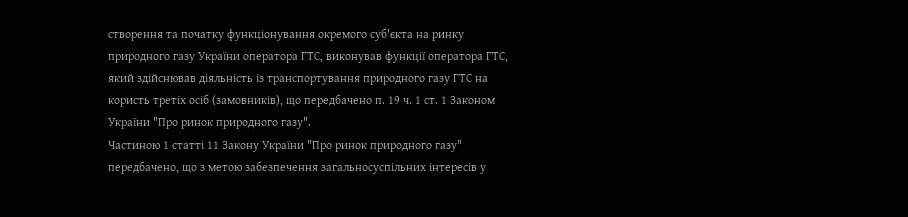створення та початку функціонування окремого суб'єкта на ринку природного газу України оператора ГТС, виконував функції оператора ГТС, який здійснював діяльність із транспортування природного газу ГТС на користь третіх осіб (замовників), що передбачено п. 19 ч. 1 cт. 1 Законом України "Про ринок природного газу".
Частиною 1 статті 11 Закону України "Про ринок природного газу" передбачено, що з метою забезпечення загальносуспільних інтересів у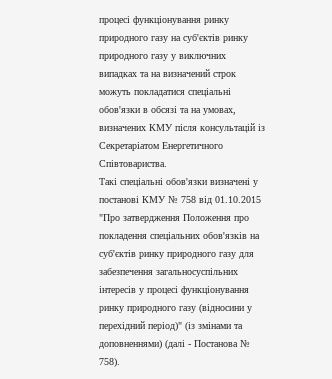процесі функціонування ринку природного газу на суб'єктів ринку природного газу у виключних випадках та на визначений строк можуть покладатися спеціальні обов'язки в обсязі та на умовах, визначених КМУ після консультацій із Секретаріатом Енергетичного Співтовариства.
Такі спеціальні обов'язки визначені у постанові КМУ № 758 від 01.10.2015 "Про затвердження Положення про покладення спеціальних обов'язків на суб'єктів ринку природного газу для забезпечення загальносуспільних інтересів у процесі функціонування ринку природного газу (відносини у перехідний період)" (із змінами та доповненнями) (далі - Постанова № 758).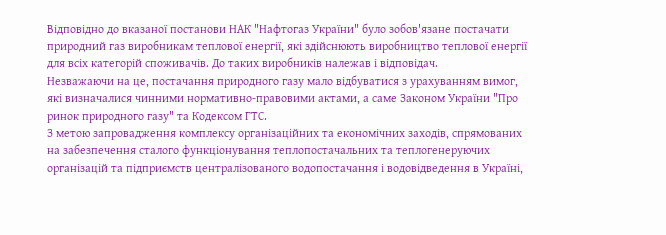Відповідно до вказаної постанови НАК "Нафтогаз України" було зобов'язане постачати природний газ виробникам теплової енергії, які здійснюють виробництво теплової енергії для всіх категорій споживачів. До таких виробників належав і відповідач.
Незважаючи на це, постачання природного газу мало відбуватися з урахуванням вимог, які визначалися чинними нормативно-правовими актами, а саме Законом України "Про ринок природного газу" та Кодексом ГТС.
З метою запровадження комплексу організаційних та економічних заходів, спрямованих на забезпечення сталого функціонування теплопостачальних та теплогенеруючих організацій та підприємств централізованого водопостачання і водовідведення в Україні,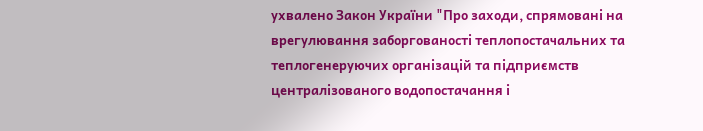ухвалено Закон України "Про заходи, спрямовані на врегулювання заборгованості теплопостачальних та теплогенеруючих організацій та підприємств централізованого водопостачання і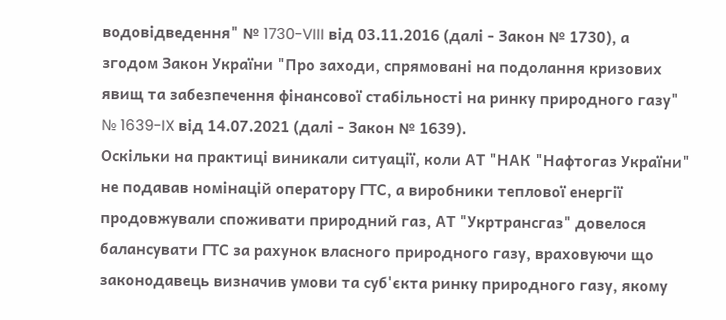водовідведення" № 1730-VIII від 03.11.2016 (далі - Закон № 1730), а згодом Закон України "Про заходи, спрямовані на подолання кризових явищ та забезпечення фінансової стабільності на ринку природного газу" № 1639-IX від 14.07.2021 (далі - Закон № 1639).
Оскільки на практиці виникали ситуації, коли АТ "НАК "Нафтогаз України" не подавав номінацій оператору ГТС, а виробники теплової енергії продовжували споживати природний газ, АТ "Укртрансгаз" довелося балансувати ГТС за рахунок власного природного газу, враховуючи що законодавець визначив умови та суб'єкта ринку природного газу, якому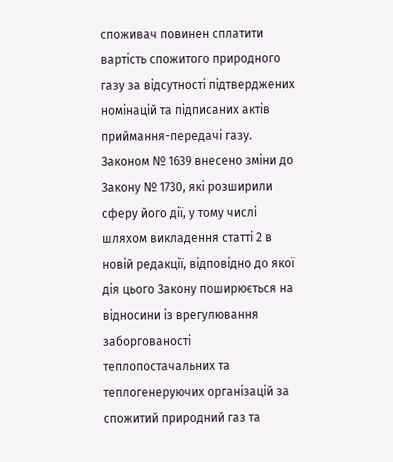споживач повинен сплатити вартість спожитого природного газу за відсутності підтверджених номінацій та підписаних актів приймання-передачі газу.
Законом № 1639 внесено зміни до Закону № 1730, які розширили сферу його дії, у тому числі шляхом викладення статті 2 в новій редакції, відповідно до якої дія цього Закону поширюється на відносини із врегулювання заборгованості теплопостачальних та теплогенеруючих організацій за спожитий природний газ та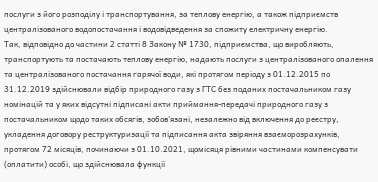послуги з його розподілу і транспортування, за теплову енергію, а також підприємств централізованого водопостачання і водовідведення за спожиту електричну енергію.
Так, відповідно до частини 2 статті 8 Закону № 1730, підприємства, що виробляють, транспортують та постачають теплову енергію, надають послуги з централізованого опалення та централізованого постачання гарячої води, які протягом періоду з 01.12.2015 по 31.12.2019 здійснювали відбір природного газу з ГТС без поданих постачальником газу номінацій та у яких відсутні підписані акти приймання-передачі природного газу з постачальником щодо таких обсягів, зобов'язані, незалежно від включення до реєстру, укладення договору реструктуризації та підписання акта звіряння взаєморозрахунків, протягом 72 місяців, починаючи з 01.10.2021, щомісяця рівними частинами компенсувати (оплатити) особі, що здійснювала функції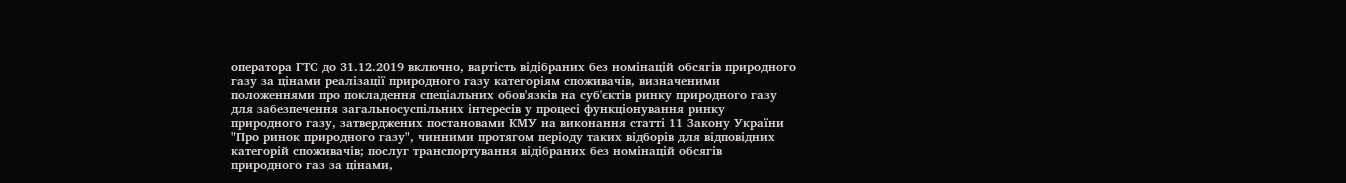оператора ГТС до 31.12.2019 включно, вартість відібраних без номінацій обсягів природного газу за цінами реалізації природного газу категоріям споживачів, визначеними положеннями про покладення спеціальних обов'язків на суб'єктів ринку природного газу для забезпечення загальносуспільних інтересів у процесі функціонування ринку природного газу, затверджених постановами КМУ на виконання статті 11 Закону України "Про ринок природного газу", чинними протягом періоду таких відборів для відповідних категорій споживачів; послуг транспортування відібраних без номінацій обсягів природного газ за цінами,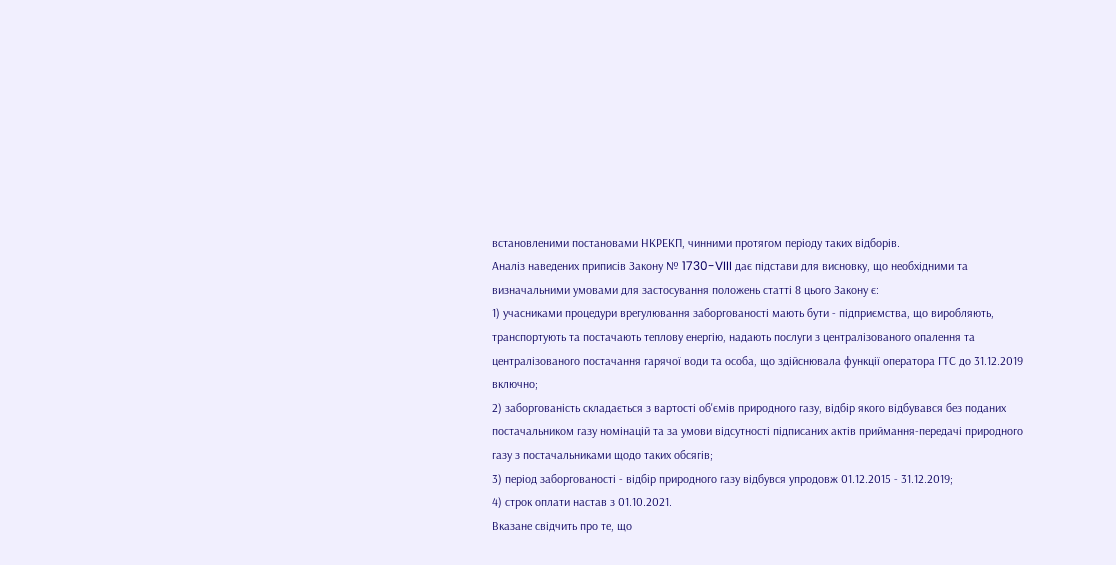встановленими постановами НКРЕКП, чинними протягом періоду таких відборів.
Аналіз наведених приписів Закону № 1730-VIII дає підстави для висновку, що необхідними та визначальними умовами для застосування положень статті 8 цього Закону є:
1) учасниками процедури врегулювання заборгованості мають бути - підприємства, що виробляють, транспортують та постачають теплову енергію, надають послуги з централізованого опалення та централізованого постачання гарячої води та особа, що здійснювала функції оператора ГТС до 31.12.2019 включно;
2) заборгованість складається з вартості об'ємів природного газу, відбір якого відбувався без поданих постачальником газу номінацій та за умови відсутності підписаних актів приймання-передачі природного газу з постачальниками щодо таких обсягів;
3) період заборгованості - відбір природного газу відбувся упродовж 01.12.2015 - 31.12.2019;
4) строк оплати настав з 01.10.2021.
Вказане свідчить про те, що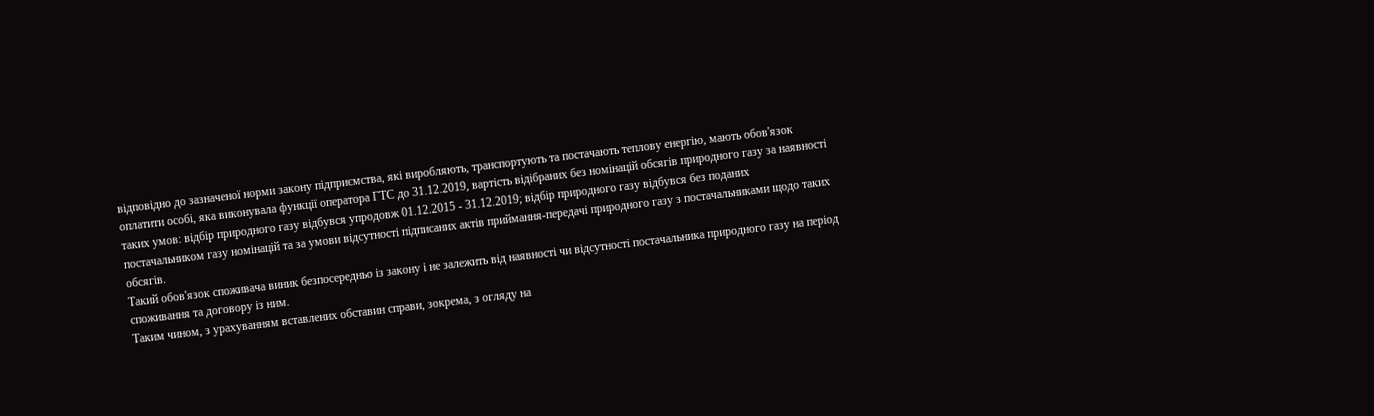відповідно до зазначеної норми закону підприємства, які виробляють, транспортують та постачають теплову енергію, мають обов'язок оплатити особі, яка виконувала функції оператора ГТС до 31.12.2019, вартість відібраних без номінацій обсягів природного газу за наявності таких умов: відбір природного газу відбувся упродовж 01.12.2015 - 31.12.2019; відбір природного газу відбувся без поданих постачальником газу номінацій та за умови відсутності підписаних актів приймання-передачі природного газу з постачальниками щодо таких обсягів.
Такий обов'язок споживача виник безпосередньо із закону і не залежить від наявності чи відсутності постачальника природного газу на період споживання та договору із ним.
Таким чином, з урахуванням вставлених обставин справи, зокрема, з огляду на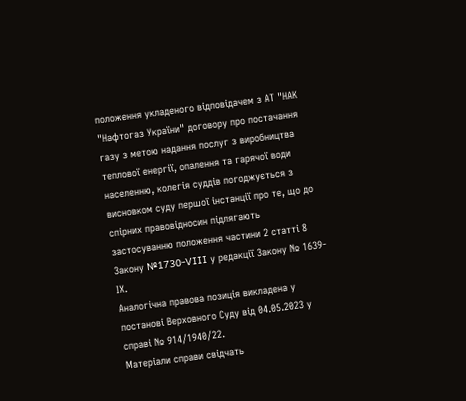положення укладеного відповідачем з АТ "НАК "Нафтогаз України" договору про постачання газу з метою надання послуг з виробництва теплової енергії, опалення та гарячої води населенню, колегія суддів погоджується з висновком суду першої інстанції про те, що до спірних правовідносин підлягають застосуванню положення частини 2 статті 8 Закону №1730-VIII у редакції Закону № 1639-ІХ.
Аналогічна правова позиція викладена у постанові Верховного Суду від 04.05.2023 у справі № 914/1940/22.
Матеріали справи свідчать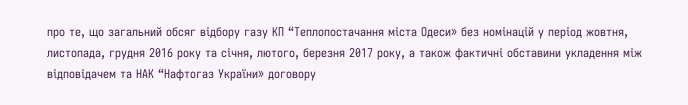про те, що загальний обсяг відбору газу КП “Теплопостачання міста Одеси» без номінацій у період жовтня, листопада, грудня 2016 року та січня, лютого, березня 2017 року, а також фактичні обставини укладення між відповідачем та НАК “Нафтогаз України» договору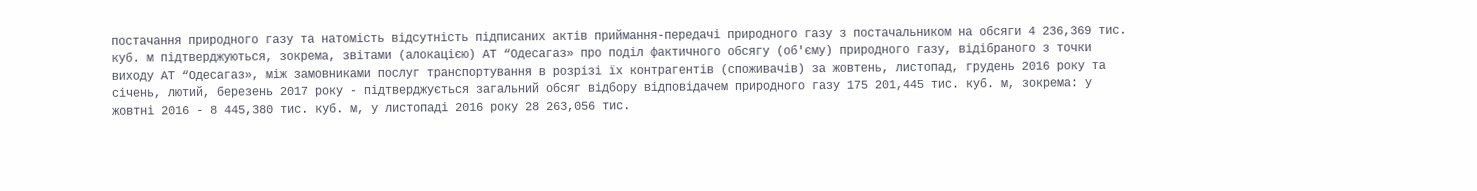постачання природного газу та натомість відсутність підписаних актів приймання-передачі природного газу з постачальником на обсяги 4 236,369 тис. куб. м підтверджуються, зокрема, звітами (алокацією) АТ “Одесагаз» про поділ фактичного обсягу (об'єму) природного газу, відібраного з точки виходу АТ “Одесагаз», між замовниками послуг транспортування в розрізі їх контрагентів (споживачів) за жовтень, листопад, грудень 2016 року та січень, лютий, березень 2017 року - підтверджується загальний обсяг відбору відповідачем природного газу 175 201,445 тис. куб. м, зокрема: у жовтні 2016 - 8 445,380 тис. куб. м, у листопаді 2016 року 28 263,056 тис.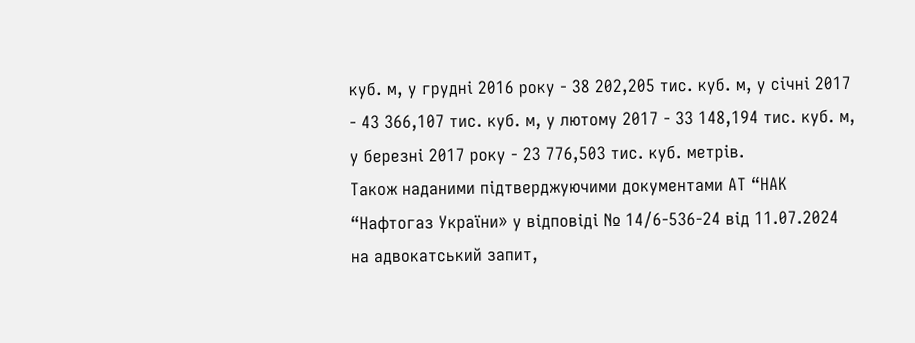куб. м, у грудні 2016 року - 38 202,205 тис. куб. м, у січні 2017 - 43 366,107 тис. куб. м, у лютому 2017 - 33 148,194 тис. куб. м, у березні 2017 року - 23 776,503 тис. куб. метрів.
Також наданими підтверджуючими документами АТ “НАК “Нафтогаз України» у відповіді № 14/6-536-24 від 11.07.2024 на адвокатський запит,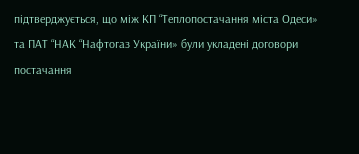підтверджується, що між КП “Теплопостачання міста Одеси» та ПАТ “НАК “Нафтогаз України» були укладені договори постачання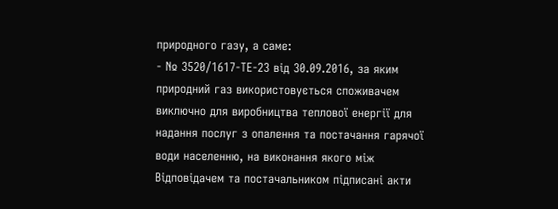природного газу, а саме:
- № 3520/1617-ТЕ-23 від 30.09.2016, за яким природний газ використовується споживачем виключно для виробництва теплової енергії для надання послуг з опалення та постачання гарячої води населенню, на виконання якого між Відповідачем та постачальником підписані акти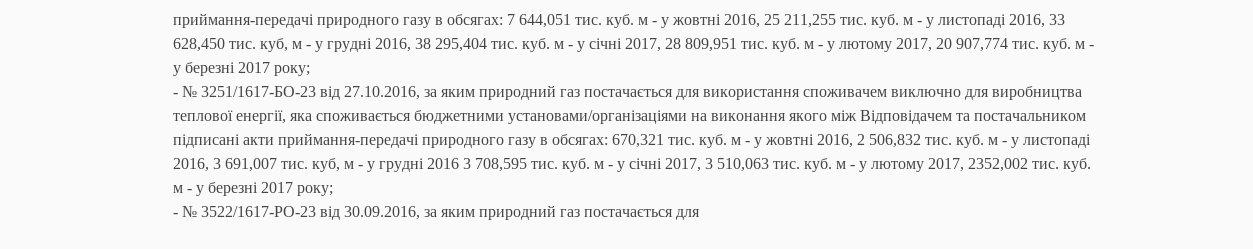приймання-передачі природного газу в обсягах: 7 644,051 тис. куб. м - у жовтні 2016, 25 211,255 тис. куб. м - у листопаді 2016, 33 628,450 тис. куб, м - у грудні 2016, 38 295,404 тис. куб. м - у січні 2017, 28 809,951 тис. куб. м - у лютому 2017, 20 907,774 тис. куб. м - у березні 2017 року;
- № 3251/1617-БО-23 від 27.10.2016, за яким природний газ постачається для використання споживачем виключно для виробництва теплової енергії, яка споживається бюджетними установами/організаціями на виконання якого між Відповідачем та постачальником підписані акти приймання-передачі природного газу в обсягах: 670,321 тис. куб. м - у жовтні 2016, 2 506,832 тис. куб. м - у листопаді 2016, 3 691,007 тис. куб, м - у грудні 2016 3 708,595 тис. куб. м - у січні 2017, 3 510,063 тис. куб. м - у лютому 2017, 2352,002 тис. куб. м - у березні 2017 року;
- № 3522/1617-РО-23 від 30.09.2016, за яким природний газ постачається для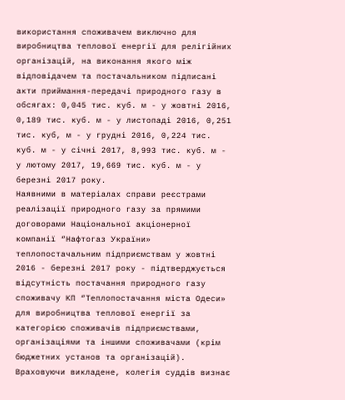використання споживачем виключно для виробництва теплової енергії для релігійних організацій, на виконання якого між відповідачем та постачальником підписані акти приймання-передачі природного газу в обсягах: 0,045 тис. куб. м - у жовтні 2016, 0,189 тис. куб. м - у листопаді 2016, 0,251 тис. куб, м - у грудні 2016, 0,224 тис. куб. м - у січні 2017, 8,993 тис. куб. м - у лютому 2017, 19,669 тис. куб. м - у березні 2017 року.
Наявними в матеріалах справи реєстрами реалізації природного газу за прямими договорами Національної акціонерної компанії “Нафтогаз України» теплопостачальним підприємствам у жовтні 2016 - березні 2017 року - підтверджується відсутність постачання природного газу споживачу КП “Теплопостачання міста Одеси» для виробництва теплової енергії за категорією споживачів підприємствами, організаціями та іншими споживачами (крім бюджетних установ та організацій).
Враховуючи викладене, колегія суддів визнає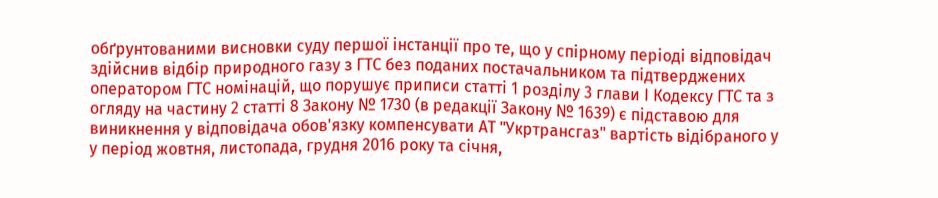обґрунтованими висновки суду першої інстанції про те, що у спірному періоді відповідач здійснив відбір природного газу з ГТС без поданих постачальником та підтверджених оператором ГТС номінацій, що порушує приписи статті 1 розділу 3 глави І Кодексу ГТС та з огляду на частину 2 статті 8 Закону № 1730 (в редакції Закону № 1639) є підставою для виникнення у відповідача обов'язку компенсувати АТ "Укртрансгаз" вартість відібраного у у період жовтня, листопада, грудня 2016 року та січня,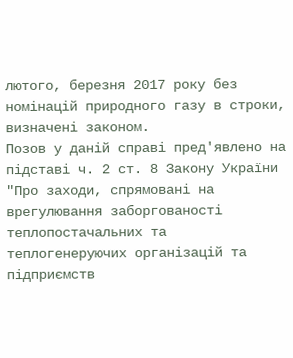лютого, березня 2017 року без номінацій природного газу в строки, визначені законом.
Позов у даній справі пред'явлено на підставі ч. 2 ст. 8 Закону України "Про заходи, спрямовані на врегулювання заборгованості теплопостачальних та теплогенеруючих організацій та підприємств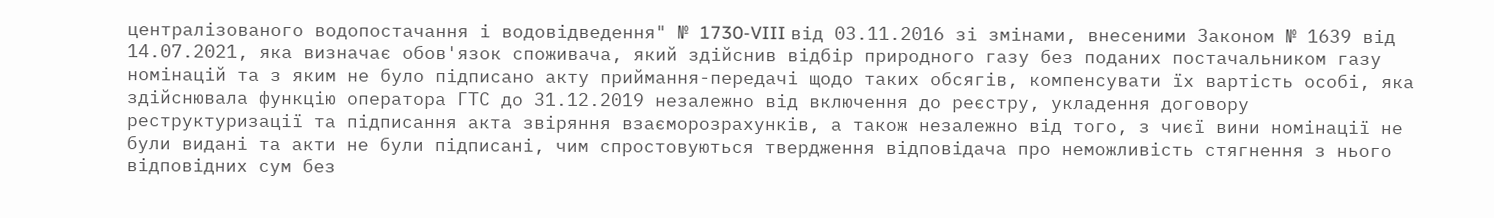централізованого водопостачання і водовідведення" № 1730-VIII від 03.11.2016 зі змінами, внесеними Законом № 1639 від 14.07.2021, яка визначає обов'язок споживача, який здійснив відбір природного газу без поданих постачальником газу номінацій та з яким не було підписано акту приймання-передачі щодо таких обсягів, компенсувати їх вартість особі, яка здійснювала функцію оператора ГТС до 31.12.2019 незалежно від включення до реєстру, укладення договору реструктуризації та підписання акта звіряння взаєморозрахунків, а також незалежно від того, з чиєї вини номінації не були видані та акти не були підписані, чим спростовуються твердження відповідача про неможливість стягнення з нього відповідних сум без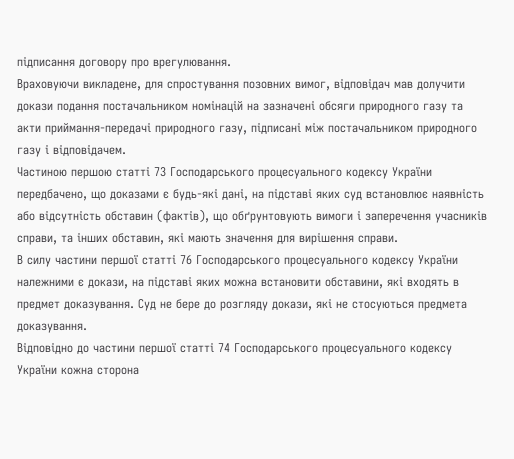підписання договору про врегулювання.
Враховуючи викладене, для спростування позовних вимог, відповідач мав долучити докази подання постачальником номінацій на зазначені обсяги природного газу та акти приймання-передачі природного газу, підписані між постачальником природного газу і відповідачем.
Частиною першою статті 73 Господарського процесуального кодексу України передбачено, що доказами є будь-які дані, на підставі яких суд встановлює наявність або відсутність обставин (фактів), що обґрунтовують вимоги і заперечення учасників справи, та інших обставин, які мають значення для вирішення справи.
В силу частини першої статті 76 Господарського процесуального кодексу України належними є докази, на підставі яких можна встановити обставини, які входять в предмет доказування. Суд не бере до розгляду докази, які не стосуються предмета доказування.
Відповідно до частини першої статті 74 Господарського процесуального кодексу України кожна сторона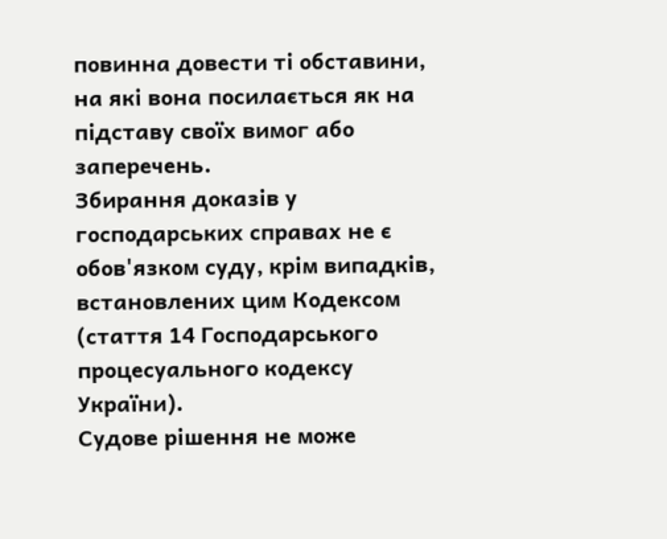повинна довести ті обставини, на які вона посилається як на підставу своїх вимог або заперечень.
Збирання доказів у господарських справах не є обов'язком суду, крім випадків, встановлених цим Кодексом (стаття 14 Господарського процесуального кодексу України).
Судове рішення не може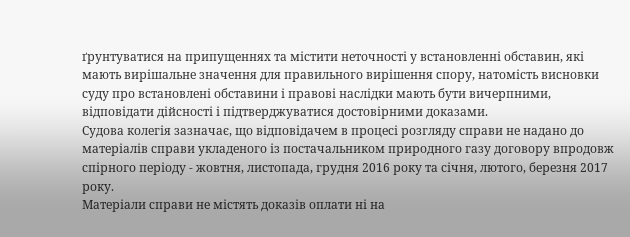ґрунтуватися на припущеннях та містити неточності у встановленні обставин, які мають вирішальне значення для правильного вирішення спору, натомість висновки суду про встановлені обставини і правові наслідки мають бути вичерпними, відповідати дійсності і підтверджуватися достовірними доказами.
Судова колегія зазначає, що відповідачем в процесі розгляду справи не надано до матеріалів справи укладеного із постачальником природного газу договору впродовж спірного періоду - жовтня, листопада, грудня 2016 року та січня, лютого, березня 2017 року.
Матеріали справи не містять доказів оплати ні на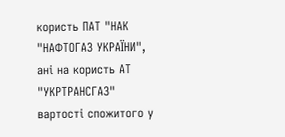користь ПАТ "НАК "НАФТОГАЗ УКРАЇНИ", ані на користь АТ "УКРТРАНСГАЗ" вартості спожитого у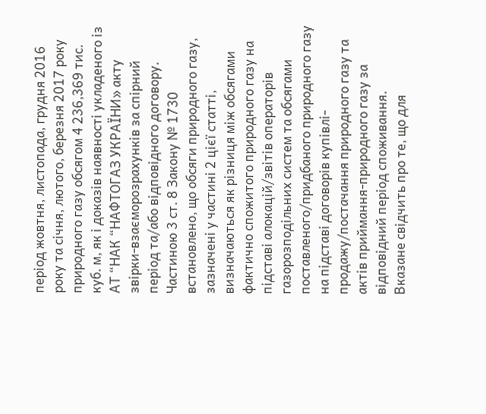період жовтня, листопада, грудня 2016 року та січня, лютого, березня 2017 року природного газу обсягом 4 236,369 тис. куб. м, як і доказів наявності укладеного із АТ “НАК “НАФТОГАЗ УКРАЇНИ» акту звірки-взаєморозрахунків за спірний період та/або відповідного договору.
Частиною 3 ст. 8 Закону № 1730 встановлено, що обсяги природного газу, зазначені у частині 2 цієї статті, визначаються як різниця між обсягами фактично спожитого природного газу на підставі алокацій/звітів операторів газорозподільних систем та обсягами поставленого/придбаного природного газу на підставі договорів купівлі-продажу/постачання природного газу та актів приймання-природного газу за відповідний період споживання.
Вказане свідчить про те, що для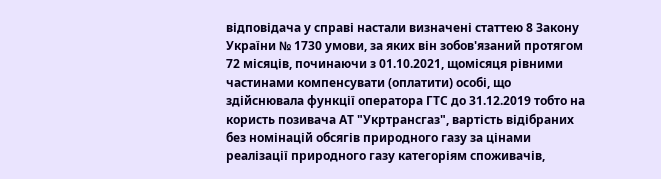відповідача у справі настали визначені статтею 8 Закону України № 1730 умови, за яких він зобов'язаний протягом 72 місяців, починаючи з 01.10.2021, щомісяця рівними частинами компенсувати (оплатити) особі, що здійснювала функції оператора ГТС до 31.12.2019 тобто на користь позивача АТ "Укртрансгаз", вартість відібраних без номінацій обсягів природного газу за цінами реалізації природного газу категоріям споживачів,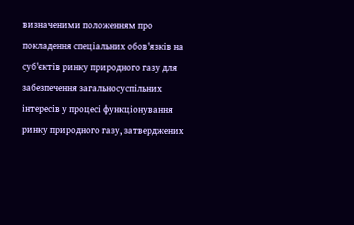визначеними положенням про покладення спеціальних обов'язків на суб'єктів ринку природного газу для забезпечення загальносуспільних інтересів у процесі функціонування ринку природного газу, затверджених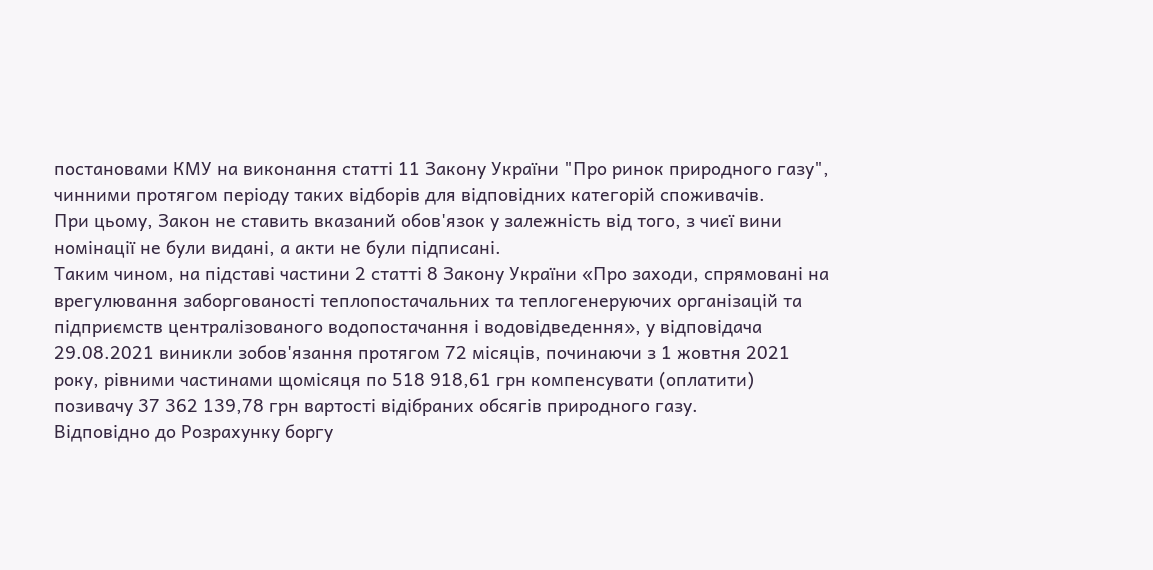постановами КМУ на виконання статті 11 Закону України "Про ринок природного газу", чинними протягом періоду таких відборів для відповідних категорій споживачів.
При цьому, Закон не ставить вказаний обов'язок у залежність від того, з чиєї вини номінації не були видані, а акти не були підписані.
Таким чином, на підставі частини 2 статті 8 Закону України «Про заходи, спрямовані на врегулювання заборгованості теплопостачальних та теплогенеруючих організацій та підприємств централізованого водопостачання і водовідведення», у відповідача 29.08.2021 виникли зобов'язання протягом 72 місяців, починаючи з 1 жовтня 2021 року, рівними частинами щомісяця по 518 918,61 грн компенсувати (оплатити) позивачу 37 362 139,78 грн вартості відібраних обсягів природного газу.
Відповідно до Розрахунку боргу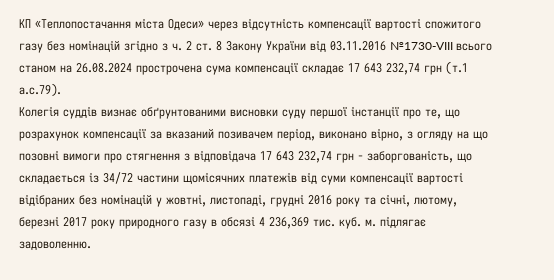КП «Теплопостачання міста Одеси» через відсутність компенсації вартості спожитого газу без номінацій згідно з ч. 2 ст. 8 Закону України від 03.11.2016 №1730-VIII всього станом на 26.08.2024 прострочена сума компенсації складає 17 643 232,74 грн (т.1 а.с.79).
Колегія суддів визнає обґрунтованими висновки суду першої інстанції про те, що розрахунок компенсації за вказаний позивачем період, виконано вірно, з огляду на що позовні вимоги про стягнення з відповідача 17 643 232,74 грн - заборгованість, що складається із 34/72 частини щомісячних платежів від суми компенсації вартості відібраних без номінацій у жовтні, листопаді, грудні 2016 року та січні, лютому, березні 2017 року природного газу в обсязі 4 236,369 тис. куб. м. підлягає задоволенню.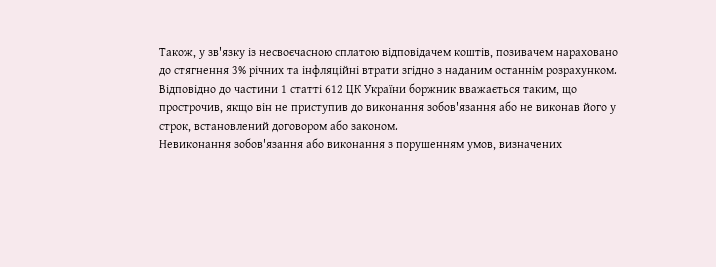Також, у зв'язку із несвоєчасною сплатою відповідачем коштів, позивачем нараховано до стягнення 3% річних та інфляційні втрати згідно з наданим останнім розрахунком.
Відповідно до частини 1 статті 612 ЦК України боржник вважається таким, що прострочив, якщо він не приступив до виконання зобов'язання або не виконав його у строк, встановлений договором або законом.
Невиконання зобов'язання або виконання з порушенням умов, визначених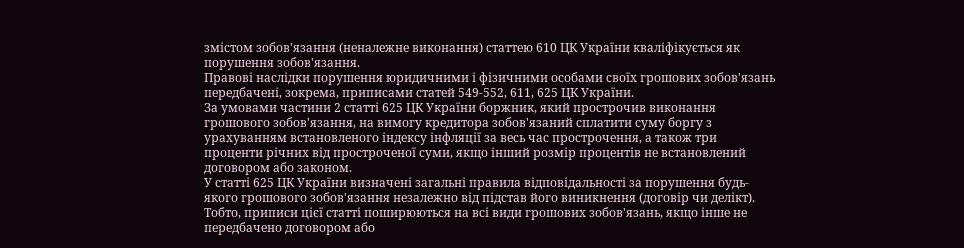змістом зобов'язання (неналежне виконання) статтею 610 ЦК України кваліфікується як порушення зобов'язання.
Правові наслідки порушення юридичними і фізичними особами своїх грошових зобов'язань передбачені, зокрема, приписами статей 549-552, 611, 625 ЦК України.
За умовами частини 2 статті 625 ЦК України боржник, який прострочив виконання грошового зобов'язання, на вимогу кредитора зобов'язаний сплатити суму боргу з урахуванням встановленого індексу інфляції за весь час прострочення, а також три проценти річних від простроченої суми, якщо інший розмір процентів не встановлений договором або законом.
У статті 625 ЦК України визначені загальні правила відповідальності за порушення будь-якого грошового зобов'язання незалежно від підстав його виникнення (договір чи делікт). Тобто, приписи цієї статті поширюються на всі види грошових зобов'язань, якщо інше не передбачено договором або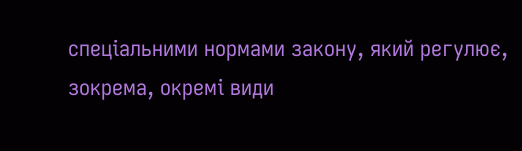спеціальними нормами закону, який регулює, зокрема, окремі види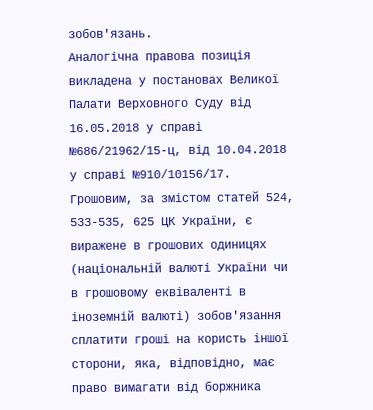зобов'язань.
Аналогічна правова позиція викладена у постановах Великої Палати Верховного Суду від 16.05.2018 у справі №686/21962/15-ц, від 10.04.2018 у справі №910/10156/17.
Грошовим, за змістом статей 524, 533-535, 625 ЦК України, є виражене в грошових одиницях (національній валюті України чи в грошовому еквіваленті в іноземній валюті) зобов'язання сплатити гроші на користь іншої сторони, яка, відповідно, має право вимагати від боржника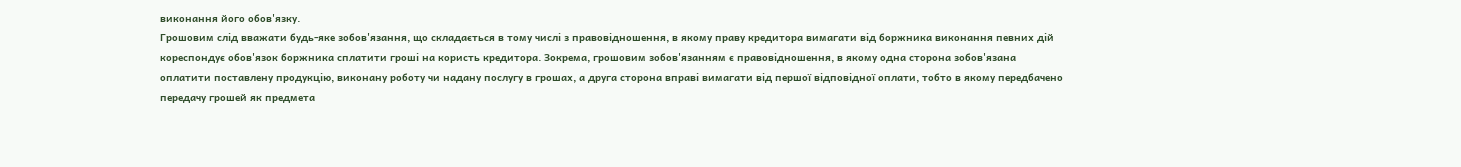виконання його обов'язку.
Грошовим слід вважати будь-яке зобов'язання, що складається в тому числі з правовідношення, в якому праву кредитора вимагати від боржника виконання певних дій кореспондує обов'язок боржника сплатити гроші на користь кредитора. Зокрема, грошовим зобов'язанням є правовідношення, в якому одна сторона зобов'язана оплатити поставлену продукцію, виконану роботу чи надану послугу в грошах, а друга сторона вправі вимагати від першої відповідної оплати, тобто в якому передбачено передачу грошей як предмета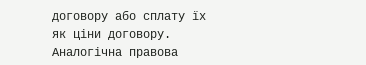договору або сплату їх як ціни договору.
Аналогічна правова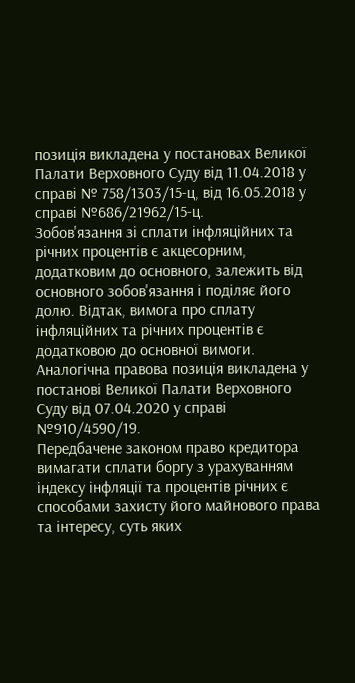позиція викладена у постановах Великої Палати Верховного Суду від 11.04.2018 у справі № 758/1303/15-ц, від 16.05.2018 у справі №686/21962/15-ц.
Зобов'язання зі сплати інфляційних та річних процентів є акцесорним, додатковим до основного, залежить від основного зобов'язання і поділяє його долю. Відтак, вимога про сплату інфляційних та річних процентів є додатковою до основної вимоги.
Аналогічна правова позиція викладена у постанові Великої Палати Верховного Суду від 07.04.2020 у справі №910/4590/19.
Передбачене законом право кредитора вимагати сплати боргу з урахуванням індексу інфляції та процентів річних є способами захисту його майнового права та інтересу, суть яких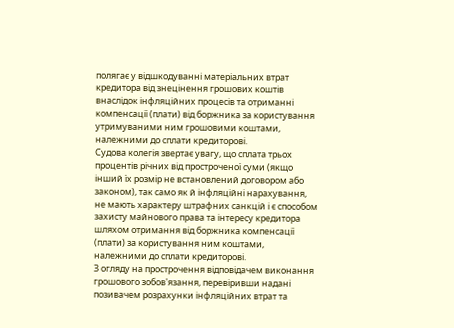полягає у відшкодуванні матеріальних втрат кредитора від знецінення грошових коштів внаслідок інфляційних процесів та отриманні компенсації (плати) від боржника за користування утримуваними ним грошовими коштами, належними до сплати кредиторові.
Судова колегія звертає увагу, що сплата трьох процентів річних від простроченої суми (якщо інший їх розмір не встановлений договором або законом), так само як й інфляційні нарахування, не мають характеру штрафних санкцій і є способом захисту майнового права та інтересу кредитора шляхом отримання від боржника компенсації (плати) за користування ним коштами, належними до сплати кредиторові.
З огляду на прострочення відповідачем виконання грошового зобов'язання, перевіривши надані позивачем розрахунки інфляційних втрат та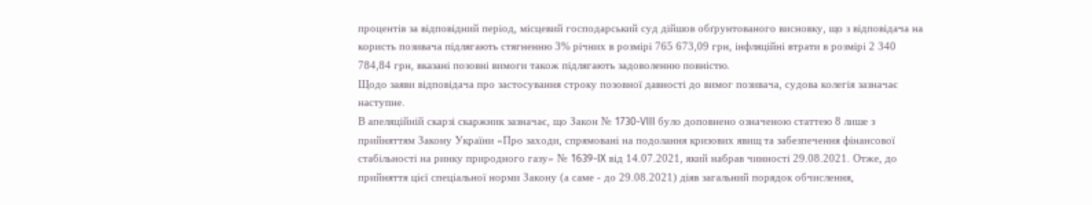процентів за відповідний період, місцевий господарський суд дійшов обґрунтованого висновку, що з відповідача на користь позивача підлягають стягненню 3% річних в розмірі 765 673,09 грн, інфляційні втрати в розмірі 2 340 784,84 грн, вказані позовні вимоги також підлягають задоволенню повністю.
Щодо заяви відповідача про застосування строку позовної давності до вимог позивача, судова колегія зазначає наступне.
В апеляційній скарзі скаржник зазначає, що Закон № 1730-VIII було доповнено означеною статтею 8 лише з прийняттям Закону України «Про заходи, спрямовані на подолання кризових явищ та забезпечення фінансової стабільності на ринку природного газу» № 1639-IX від 14.07.2021, який набрав чинності 29.08.2021. Отже, до прийняття цієї спеціальної норми Закону (а саме - до 29.08.2021) діяв загальний порядок обчислення,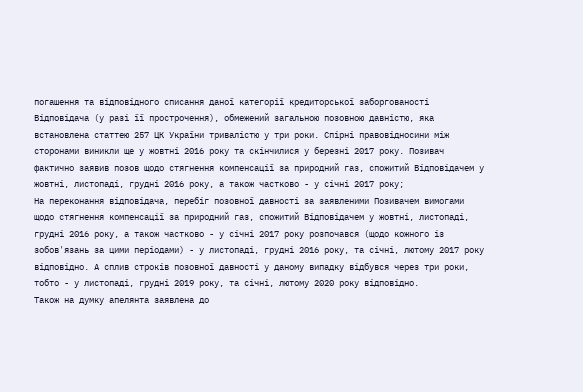погашення та відповідного списання даної категорії кредиторської заборгованості Відповідача (у разі її прострочення), обмежений загальною позовною давністю, яка встановлена статтею 257 ЦК України тривалістю у три роки. Спірні правовідносини між сторонами виникли ще у жовтні 2016 року та скінчилися у березні 2017 року. Позивач фактично заявив позов щодо стягнення компенсації за природний газ, спожитий Відповідачем у жовтні, листопаді, грудні 2016 року, а також частково - у січні 2017 року;
На переконання відповідача, перебіг позовної давності за заявленими Позивачем вимогами щодо стягнення компенсації за природний газ, спожитий Відповідачем у жовтні, листопаді, грудні 2016 року, а також частково - у січні 2017 року розпочався (щодо кожного із зобов'язань за цими періодами) - у листопаді, грудні 2016 року, та січні, лютому 2017 року відповідно. А сплив строків позовної давності у даному випадку відбувся через три роки, тобто - у листопаді, грудні 2019 року, та січні, лютому 2020 року відповідно.
Також на думку апелянта заявлена до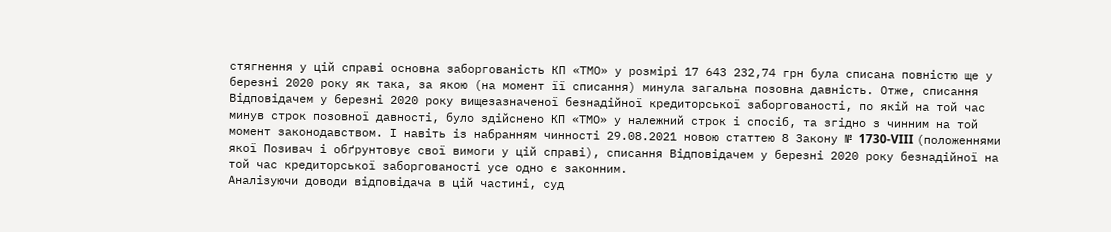стягнення у цій справі основна заборгованість КП «ТМО» у розмірі 17 643 232,74 грн була списана повністю ще у березні 2020 року як така, за якою (на момент її списання) минула загальна позовна давність. Отже, списання Відповідачем у березні 2020 року вищезазначеної безнадійної кредиторської заборгованості, по якій на той час минув строк позовної давності, було здійснено КП «ТМО» у належний строк і спосіб, та згідно з чинним на той момент законодавством. І навіть із набранням чинності 29.08.2021 новою статтею 8 Закону № 1730-VIII (положеннями якої Позивач і обґрунтовує свої вимоги у цій справі), списання Відповідачем у березні 2020 року безнадійної на той час кредиторської заборгованості усе одно є законним.
Аналізуючи доводи відповідача в цій частині, суд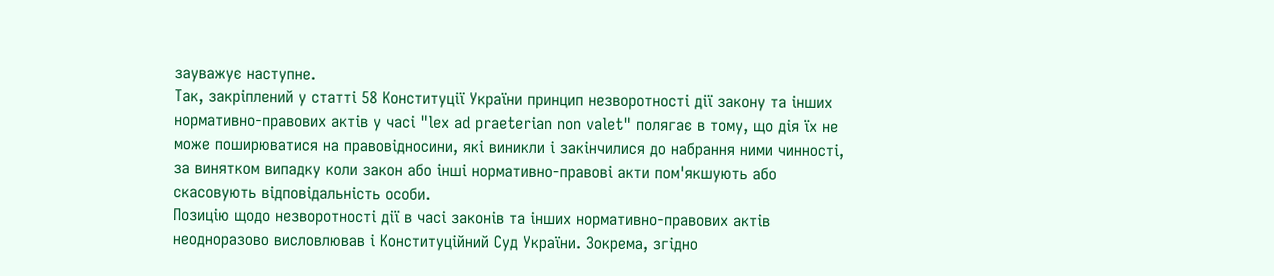зауважує наступне.
Так, закріплений у статті 58 Конституції України принцип незворотності дії закону та інших нормативно-правових актів у часі "lex ad praeterian non valet" полягає в тому, що дія їх не може поширюватися на правовідносини, які виникли і закінчилися до набрання ними чинності, за винятком випадку коли закон або інші нормативно-правові акти пом'якшують або скасовують відповідальність особи.
Позицію щодо незворотності дії в часі законів та інших нормативно-правових актів неодноразово висловлював і Конституційний Суд України. Зокрема, згідно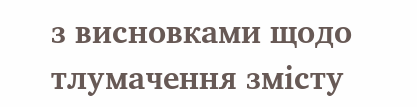з висновками щодо тлумачення змісту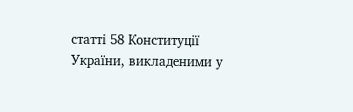статті 58 Конституції України, викладеними у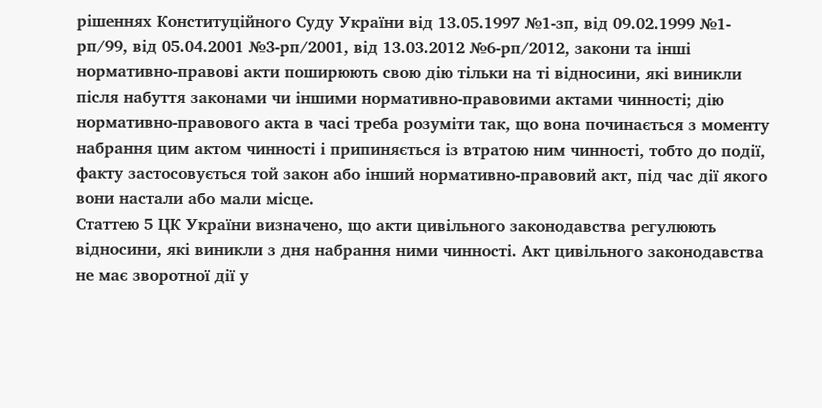рішеннях Конституційного Суду України від 13.05.1997 №1-зп, від 09.02.1999 №1- рп/99, від 05.04.2001 №3-рп/2001, від 13.03.2012 №6-рп/2012, закони та інші нормативно-правові акти поширюють свою дію тільки на ті відносини, які виникли після набуття законами чи іншими нормативно-правовими актами чинності; дію нормативно-правового акта в часі треба розуміти так, що вона починається з моменту набрання цим актом чинності і припиняється із втратою ним чинності, тобто до події, факту застосовується той закон або інший нормативно-правовий акт, під час дії якого вони настали або мали місце.
Статтею 5 ЦК України визначено, що акти цивільного законодавства регулюють відносини, які виникли з дня набрання ними чинності. Акт цивільного законодавства не має зворотної дії у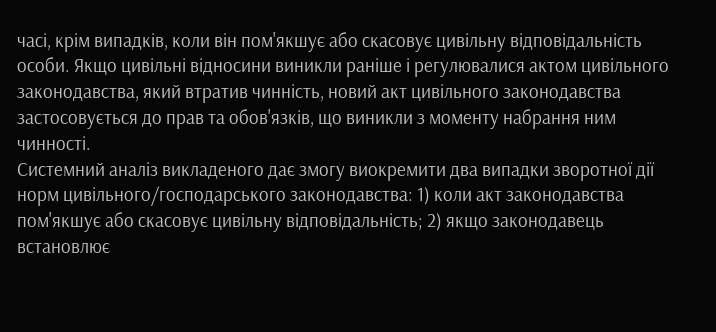часі, крім випадків, коли він пом'якшує або скасовує цивільну відповідальність особи. Якщо цивільні відносини виникли раніше і регулювалися актом цивільного законодавства, який втратив чинність, новий акт цивільного законодавства застосовується до прав та обов'язків, що виникли з моменту набрання ним чинності.
Системний аналіз викладеного дає змогу виокремити два випадки зворотної дії норм цивільного/господарського законодавства: 1) коли акт законодавства пом'якшує або скасовує цивільну відповідальність; 2) якщо законодавець встановлює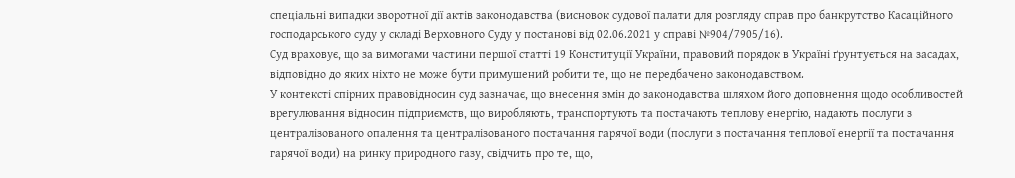спеціальні випадки зворотної дії актів законодавства (висновок судової палати для розгляду справ про банкрутство Касаційного господарського суду у складі Верховного Суду у постанові від 02.06.2021 у справі №904/7905/16).
Суд враховує, що за вимогами частини першої статті 19 Конституції України, правовий порядок в Україні ґрунтується на засадах, відповідно до яких ніхто не може бути примушений робити те, що не передбачено законодавством.
У контексті спірних правовідносин суд зазначає, що внесення змін до законодавства шляхом його доповнення щодо особливостей врегулювання відносин підприємств, що виробляють, транспортують та постачають теплову енергію, надають послуги з централізованого опалення та централізованого постачання гарячої води (послуги з постачання теплової енергії та постачання гарячої води) на ринку природного газу, свідчить про те, що,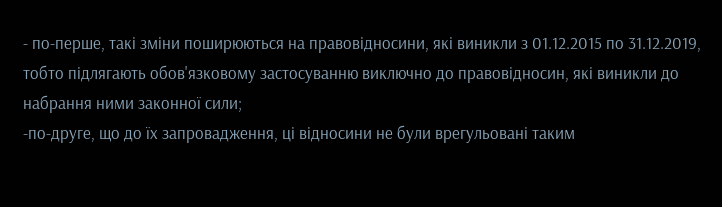- по-перше, такі зміни поширюються на правовідносини, які виникли з 01.12.2015 по 31.12.2019, тобто підлягають обов'язковому застосуванню виключно до правовідносин, які виникли до набрання ними законної сили;
-по-друге, що до їх запровадження, ці відносини не були врегульовані таким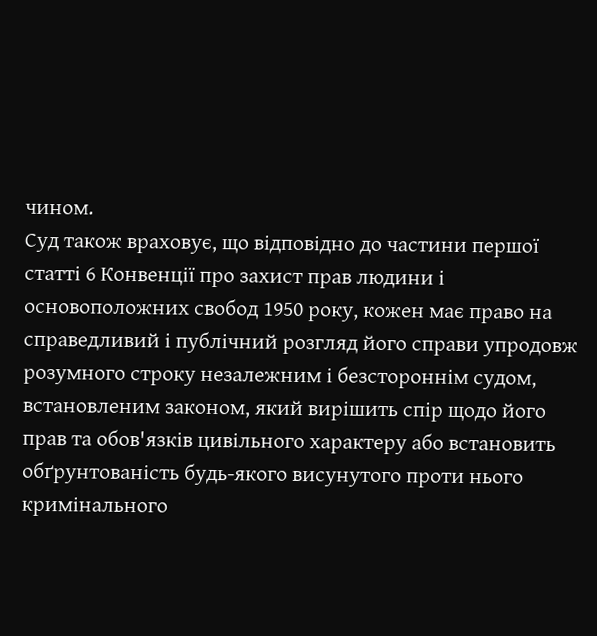чином.
Суд також враховує, що відповідно до частини першої статті 6 Конвенції про захист прав людини і основоположних свобод 1950 року, кожен має право на справедливий і публічний розгляд його справи упродовж розумного строку незалежним і безстороннім судом, встановленим законом, який вирішить спір щодо його прав та обов'язків цивільного характеру або встановить обґрунтованість будь-якого висунутого проти нього кримінального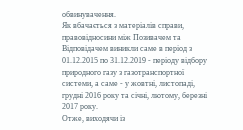обвинувачення.
Як вбачається з матеріалів справи, правовідносини між Позивачем та Відповідачем виникли саме в період з 01.12.2015 по 31.12.2019 - періоду відбору природного газу з газотранспортної системи, а саме - у жовтні, листопаді, грудні 2016 року та січні, лютому, березні 2017 року.
Отже, виходячи із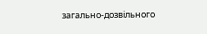загально-дозвільного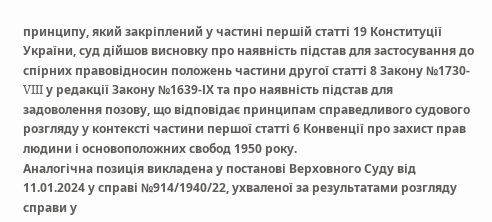принципу, який закріплений у частині першій статті 19 Конституції України, суд дійшов висновку про наявність підстав для застосування до спірних правовідносин положень частини другої статті 8 Закону №1730-VIII у редакції Закону №1639-ІХ та про наявність підстав для задоволення позову, що відповідає принципам справедливого судового розгляду у контексті частини першої статті 6 Конвенції про захист прав людини і основоположних свобод 1950 року.
Аналогічна позиція викладена у постанові Верховного Суду від 11.01.2024 у справі №914/1940/22, ухваленої за результатами розгляду справи у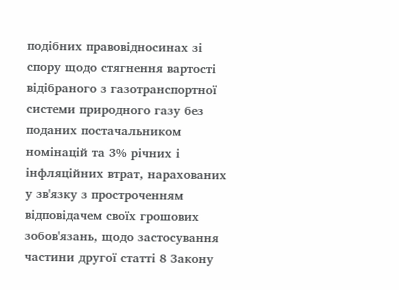подібних правовідносинах зі спору щодо стягнення вартості відібраного з газотранспортної системи природного газу без поданих постачальником номінацій та 3% річних і інфляційних втрат, нарахованих у зв'язку з простроченням відповідачем своїх грошових зобов'язань, щодо застосування частини другої статті 8 Закону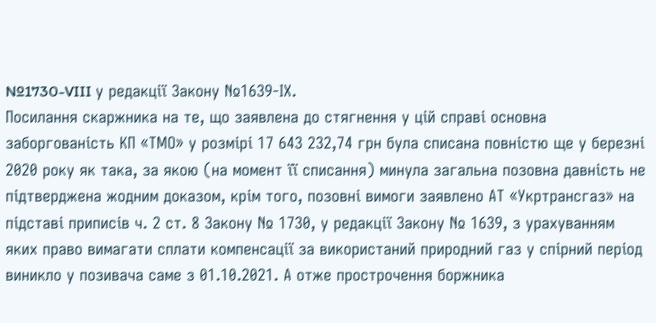№1730-VIII у редакції Закону №1639-ІХ.
Посилання скаржника на те, що заявлена до стягнення у цій справі основна заборгованість КП «ТМО» у розмірі 17 643 232,74 грн була списана повністю ще у березні 2020 року як така, за якою (на момент її списання) минула загальна позовна давність не підтверджена жодним доказом, крім того, позовні вимоги заявлено АТ «Укртрансгаз» на підставі приписів ч. 2 ст. 8 Закону № 1730, у редакції Закону № 1639, з урахуванням яких право вимагати сплати компенсації за використаний природний газ у спірний період виникло у позивача саме з 01.10.2021. А отже прострочення боржника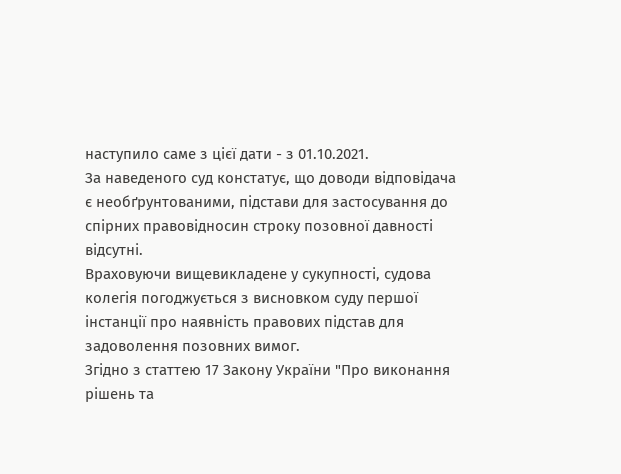наступило саме з цієї дати - з 01.10.2021.
За наведеного суд констатує, що доводи відповідача є необґрунтованими, підстави для застосування до спірних правовідносин строку позовної давності відсутні.
Враховуючи вищевикладене у сукупності, судова колегія погоджується з висновком суду першої інстанції про наявність правових підстав для задоволення позовних вимог.
Згідно з статтею 17 Закону України "Про виконання рішень та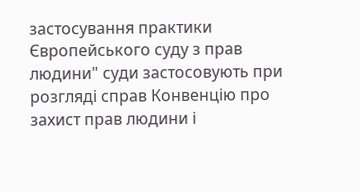застосування практики Європейського суду з прав людини" суди застосовують при розгляді справ Конвенцію про захист прав людини і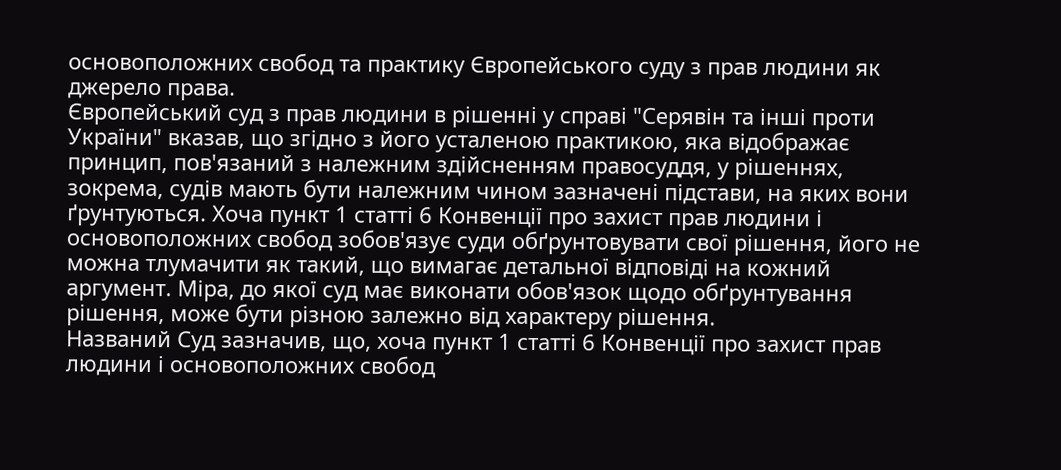основоположних свобод та практику Європейського суду з прав людини як джерело права.
Європейський суд з прав людини в рішенні у справі "Серявін та інші проти України" вказав, що згідно з його усталеною практикою, яка відображає принцип, пов'язаний з належним здійсненням правосуддя, у рішеннях, зокрема, судів мають бути належним чином зазначені підстави, на яких вони ґрунтуються. Хоча пункт 1 статті 6 Конвенції про захист прав людини і основоположних свобод зобов'язує суди обґрунтовувати свої рішення, його не можна тлумачити як такий, що вимагає детальної відповіді на кожний аргумент. Міра, до якої суд має виконати обов'язок щодо обґрунтування рішення, може бути різною залежно від характеру рішення.
Названий Суд зазначив, що, хоча пункт 1 статті 6 Конвенції про захист прав людини і основоположних свобод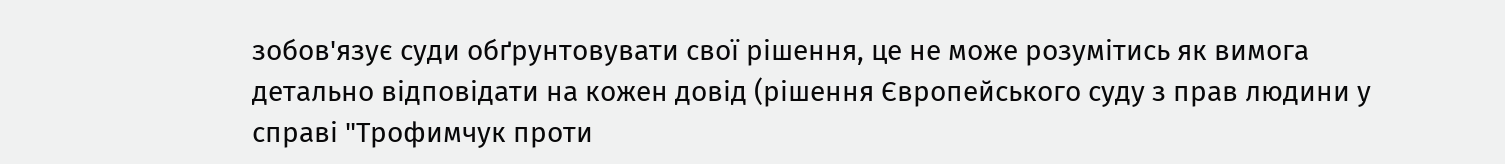зобов'язує суди обґрунтовувати свої рішення, це не може розумітись як вимога детально відповідати на кожен довід (рішення Європейського суду з прав людини у справі "Трофимчук проти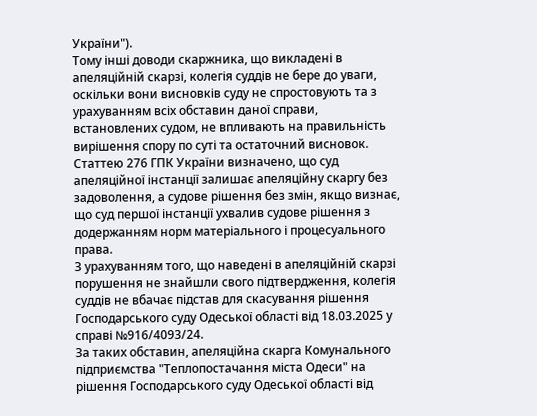України").
Тому інші доводи скаржника, що викладені в апеляційній скарзі, колегія суддів не бере до уваги, оскільки вони висновків суду не спростовують та з урахуванням всіх обставин даної справи, встановлених судом, не впливають на правильність вирішення спору по суті та остаточний висновок.
Статтею 276 ГПК України визначено, що суд апеляційної інстанції залишає апеляційну скаргу без задоволення, а судове рішення без змін, якщо визнає, що суд першої інстанції ухвалив судове рішення з додержанням норм матеріального і процесуального права.
З урахуванням того, що наведені в апеляційній скарзі порушення не знайшли свого підтвердження, колегія суддів не вбачає підстав для скасування рішення Господарського суду Одеської області від 18.03.2025 у справі №916/4093/24.
За таких обставин, апеляційна скарга Комунального підприємства "Теплопостачання міста Одеси" на рішення Господарського суду Одеської області від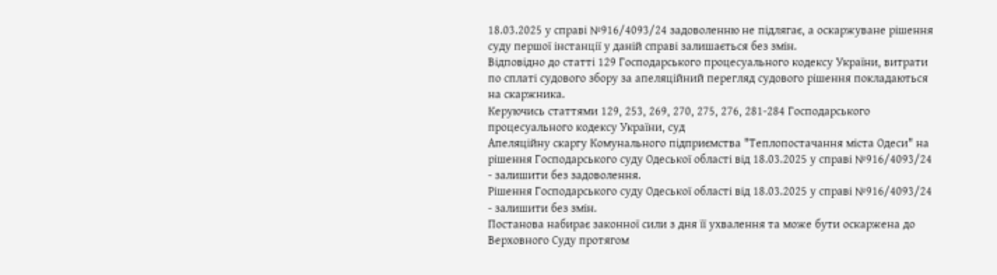18.03.2025 у справі №916/4093/24 задоволенню не підлягає, а оскаржуване рішення суду першої інстанції у даній справі залишається без змін.
Відповідно до статті 129 Господарського процесуального кодексу України, витрати по сплаті судового збору за апеляційний перегляд судового рішення покладаються на скаржника.
Керуючись статтями 129, 253, 269, 270, 275, 276, 281-284 Господарського процесуального кодексу України, суд
Апеляційну скаргу Комунального підприємства "Теплопостачання міста Одеси" на рішення Господарського суду Одеської області від 18.03.2025 у справі №916/4093/24 - залишити без задоволення.
Рішення Господарського суду Одеської області від 18.03.2025 у справі №916/4093/24 - залишити без змін.
Постанова набирає законної сили з дня її ухвалення та може бути оскаржена до Верховного Суду протягом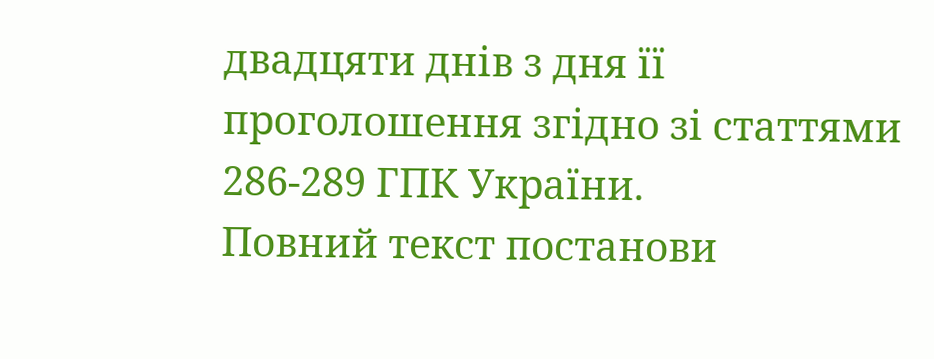двадцяти днів з дня її проголошення згідно зі статтями 286-289 ГПК України.
Повний текст постанови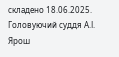складено 18.06.2025.
Головуючий суддя А.І. Ярош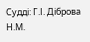Судді: Г.І. Діброва
Н.М.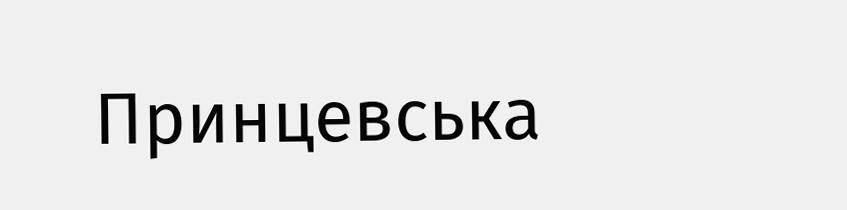Принцевська